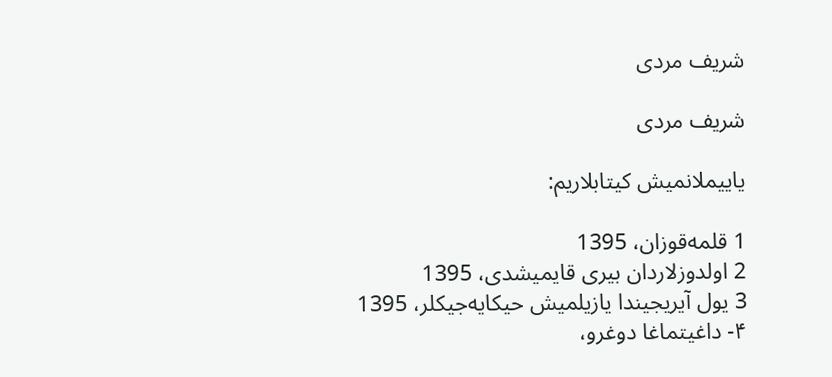شریف مردی

شریف مردی

یاییملانمیش کیتابلاریم:

1 قلمه‌قوزان، 1395
2 اولدوزلاردان بیری قایمیشدی، 1395
3 یول آیریجیندا یازیلمیش حیکایه‌جیکلر، 1395
۴- داغیتماغا دوغرو،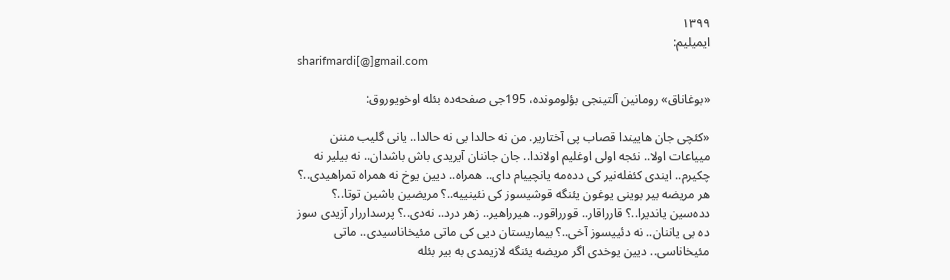۱۳۹۹
ایمیلیم:
sharifmardi[@]gmail.com

«بوغاناق» رومانین آلتینجی بؤلومونده، 195جی صفحه‌ده بئله اوخویوروق:

«کئچی جان هاییندا قصاب پی آختاریر. من نه حالدا بی نه حالدا.. یانی گلیب مننن مییاعات اولا.. نئجه اولی اوغلیم اولاندا.. جان جاننان آیریدی باش باشدان.. نه بیلیر نه چکیرم.. ایندی کئفله‌نیر کی دده‌مه یانچییام دای.. همراه.. دیین یوخ نه همراه تمراهیدی..؟ هر مریضه بیر بوینی یوغون یئنگه قوشیسوز کی نئینییه..؟ مریضین باشین توتا..؟ دده‌سین یاندیرا..؟ قارراقار.. قورراقور.. هیرراهیر.. زهر درد.. نه‌دی..؟ پرسداررار آزیدی سوز ده بی یاننان.. نه دئییسوز آخی..؟ بیماریستان دیی کی ماتی مئیخاناسیدی.. ماتی مئیخاناسی.. دیین یوخدی اگر مریضه یئنگه لازیمدی به بیر بئله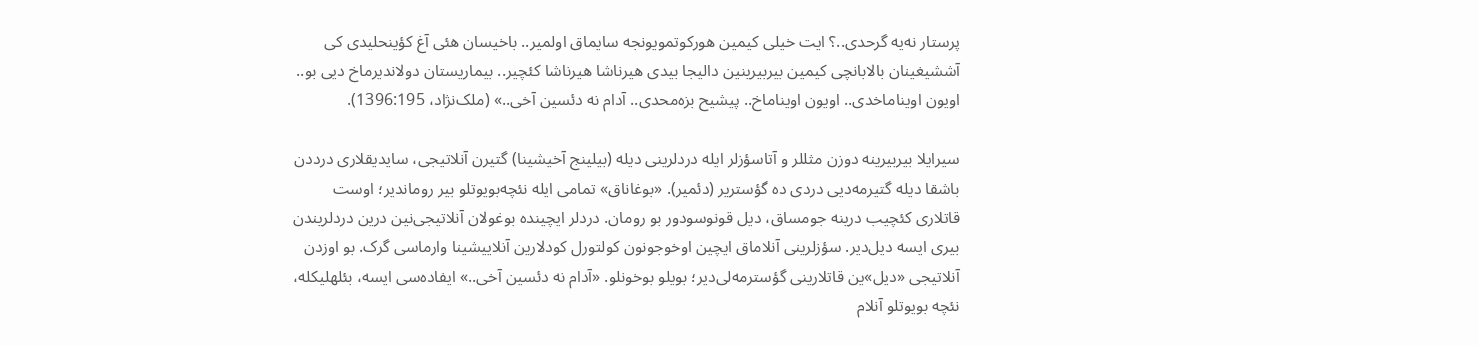پرستار نه‌یه گرحدی..؟ ایت خیلی کیمین هورکوتمویونجه سایماق اولمیر.. باخیسان هئی آغ کؤینحلیدی کی آششیغینان بالابانچی کیمین بیربیرینین دالیجا بیدی هیرناشا هیرناشا کئچیر.. بیماریستان دولاندیرماخ دیی بو.. اویون اویناماخدی.. اویون اویناماخ.. پیشیح بزه‌محدی.. آدام نه دئسین آخی..» (ملک‌نژاد، 1396:195).

سیرایلا بیربیرینه دوزن مثللر و آتاسؤزلر ایله دردلرینی دیله (بیلینج آخیشینا) گتیرن آنلاتیجی، سایدیقلاری درددن باشقا دیله گتیرمه‌دیی دردی ده گؤستریر (دئمیر). «بوغاناق» تمامی ایله نئچه‌بویوتلو بیر روماندیر؛ اوست قاتلاری کئچیب درینه جومساق، دیل قونوسودور بو رومان. دردلر ایچینده بوغولان آنلاتیجی‌نین درین دردلریندن بیری ایسه دیل‌دیر. سؤزلرینی آنلاماق ایچین اوخوجونون کولتورل کودلارین آنلاییشینا وارماسی گرک. بو اوزدن آنلاتیجی «دیل»ین قاتلارینی گؤسترمه‌لی‌دیر؛ بویلو بوخونلو. «آدام نه دئسین آخی..» ایفاده‌سی ایسه، بئلهلیکله، نئچه بویوتلو آنلام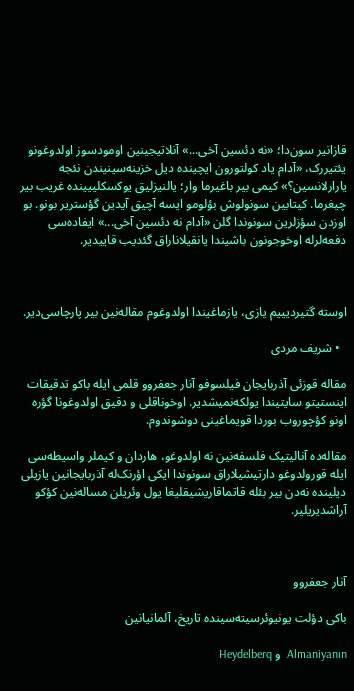قازانیر سون‌دا؛ «نه دئسین آخی...» آنلاتیجینین اومودسوز اولدوغونو یئتیررک، «آدام یاد کولتورون ایچینده دیل خزینه‌سینیندن نئجه یارارلانسین؟» کیمی بیر باغیرما وار؛ یالنیزلیق یوکسکلییینده غریب بیر چیغرما. کیتابین سونولوش بؤلومو ایسه آچیق آیدین گؤستریر بونو. بو اوزدن سؤزلرین سونوندا گلن «آدام نه دئسین آخی...» ایفاده‌سی دفعه‌لرله اوخوجونون باشیندا یانقیلاناراق گئدیب قاییدیر.



اوسته گتیردیییم یازی، یازماغیندا اولدوغوم مقاله‌نین بیر پارچاسی‌دیر.

  • شریف مردی

مقاله قوزئی آذربایجان فیلسوفو آنار جعفروو قلمی ایله باکو تدقیقات اینستیتو سایتیندا یولکه‌نمیشدیر. اوخوناقلی و دقیق اولدوغونا گؤره اونو کؤچوروب بوردا قویماغینی دوشوندوم.

مقاله‌ده آنالیتیک فلسفه‌نین نه اولدوغو، هاردان و کیملر واسیطه‌سی ایله قورولدوغو دارتیشیلاراق سونوندا ایکی اؤرنک‌له آذربایجانین یازیلی دیلینده نه‌دن بیر بئله قاتماقاریشیقلیغا یول وئریلن مساله‌نین کؤکو آراشدیریلیر.



آنار جعفروو

باکی دؤلت یونیوئرسیته‌سینده تاریخ، آلمانیانین

Almaniyanın  و Heydelberq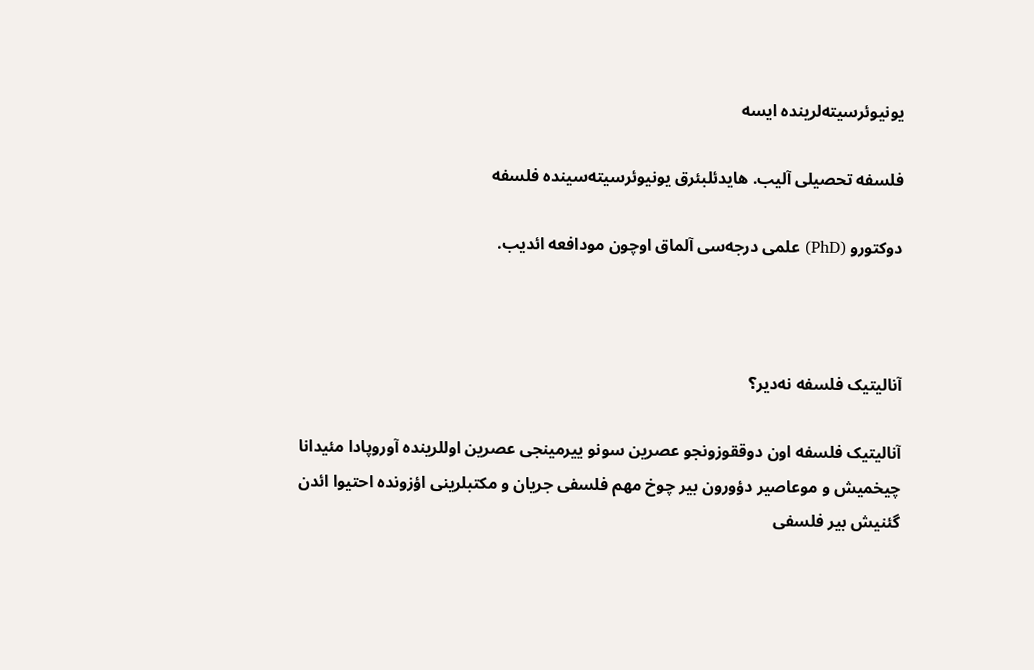یونیوئرسیته‌لرینده ایسه

فلسفه تحصیلی آلیب. هایدئلبئرق یونیوئرسیته‌سینده فلسفه

دوکتورو (PhD) علمی درجه‌سی آلماق اوچون مودافعه ائدیب.



آنالیتیک فلسفه نه‌دیر؟

آنالیتیک فلسفه اون دوققوزونجو عصرین سونو ییرمینجی عصرین اوللرینده آوروپادا مئیدانا چیخمیش و موعاصیر دؤورون بیر چوخ مهم فلسفی جریان و مکتبلرینی اؤزونده احتیوا ائدن گئنیش بیر فلسفی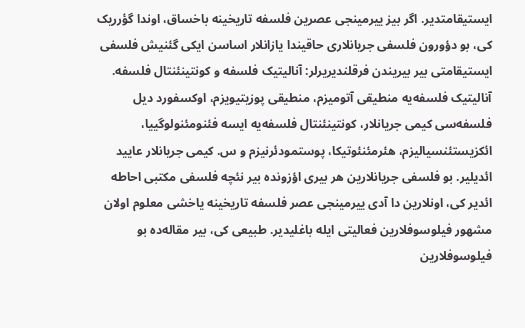ایستیقامتدیر. اگر بیز ییرمینجی عصرین فلسفه تاریخینه باخساق، اوندا گؤرریک کی، بو دؤورون فلسفی جریانلاری حاقیندا یازانلار اساسن ایکی گئنیش فلسفی ایستیقامتی بیر بیریندن فرقلندیریرلر: آنالیتیک فلسفه و کونتینئنتال فلسفه. آنالیتیک فلسفه‌یه منطیقی آتومیزم، منطیقی پوزیتیویزم، اوکسفورد دیل فلسفه‌سی کیمی جریانلار، کونتینئنتال فلسفه‌یه ایسه فئنومئنولوگییا، ائکزیستئنسیالیزم، هئرمئنئوتیکا، پوستمودئرنیزم و س. کیمی جریانلار عایید ائدیلیر. بو فلسفی جریانلارین هر بیری اؤزونده بیر نئچه فلسفی مکتبی احاطه ائدیر کی، اونلارین دا آدی ییرمینجی عصر فلسفه تاریخینه یاخشی معلوم اولان مشهور فیلوسوفلارین فعالیتی ایله باغلیدیر. طبیعی کی، بیر مقاله‌ده بو فیلوسوفلارین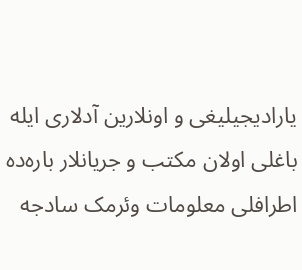یارادیجیلیغی و اونلارین آدلاری ایله باغلی اولان مکتب و جریانلار باره‌ده اطرافلی معلومات وئرمک سادجه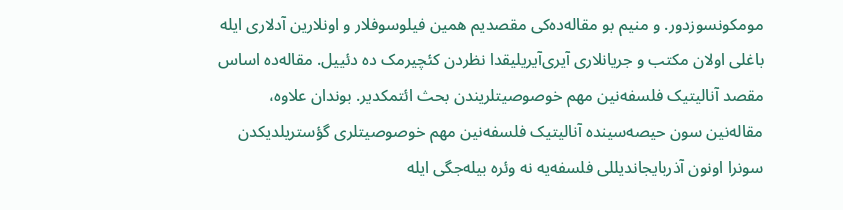مومکونسوزدور. و منیم بو مقاله‌ده‌کی مقصدیم همین فیلوسوفلار و اونلارین آدلاری ایله باغلی اولان مکتب و جریانلاری آیری‌آیریلیقدا نظردن کئچیرمک ده دئییل. مقاله‌ده اساس مقصد آنالیتیک فلسفه‌نین مهم خوصوصیتلریندن بحث ائتمکدیر. بوندان علاوه، مقاله‌نین سون حیصه‌سینده آنالیتیک فلسفه‌نین مهم خوصوصیتلری گؤستریلدیکدن سونرا اونون آذربایجاندیللی فلسفه‌یه نه وئره بیله‌جگی ایله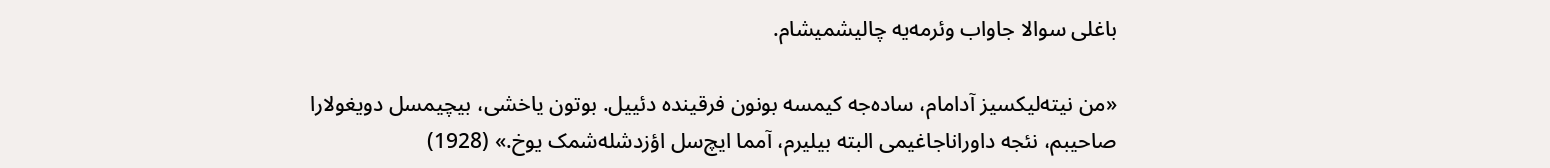باغلی سوالا جاواب وئرمه‌یه چالیشمیشام.

«من نیته‌لیکسیز آدامام، ساده‌جه کیمسه بونون فرقینده دئییل. بوتون یاخشی، بیچیمسل دویغولارا صاحیبم، نئجه داوراناجاغیمی البته بیلیرم، آمما ایچ‌سل اؤزدشله‌شمک یوخ.» (1928)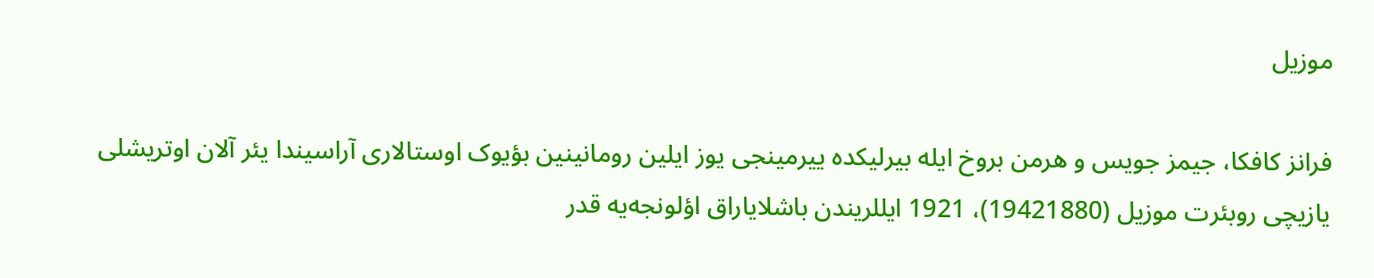موزیل

فرانز کافکا، جیمز جویس و هرمن بروخ ایله بیرلیکده ییرمینجی یوز ایلین رومانینین بؤیوک اوستالاری آراسیندا یئر آلان اوتریشلی یازیچی روبئرت موزیل (19421880)، 1921 ایللریندن باشلایاراق اؤلونجه‌یه قدر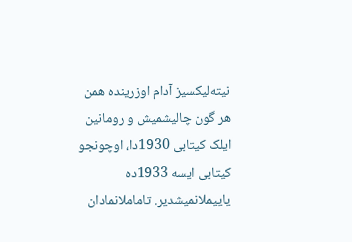نیته‌لیکسیز آدام اوزرینده همن هر گون چالیشمیش و رومانین ایلک کیتابی 1930دا، اوچونجو کیتابی ایسه 1933ده یاییملانمیشدیر. تاماملانمادان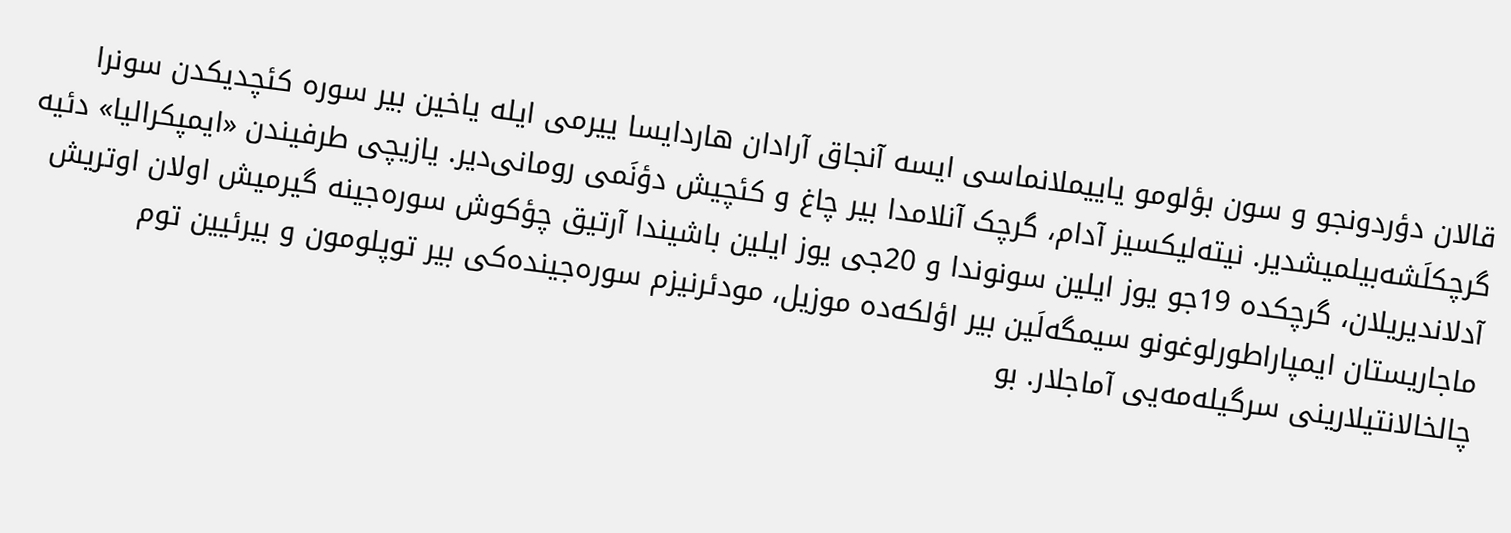قالان دؤردونجو و سون بؤلومو یاییملانماسی ایسه آنجاق آرادان هاردایسا ییرمی ایله یاخین بیر سوره کئچدیکدن سونرا گرچکلَشه‌بیلمیشدیر. نیته‌لیکسیز آدام، گرچک آنلامدا بیر چاغ و کئچیش دؤنَمی رومانی‌دیر. یازیچی طرفیندن «ایمپکرالیا» دئیه آدلاندیریلان، گرچکده 19جو یوز ایلین سونوندا و 20جی یوز ایلین باشیندا آرتیق چؤکوش سوره‌جینه گیرمیش اولان اوتریش ماجاریستان ایمپاراطورلوغونو سیمگه‌لَین بیر اؤلکه‌ده موزیل، مودئرنیزم سوره‌جینده‌کی بیر توپلومون و بیرئیین توم چالخالانتیلارینی سرگیله‌مه‌یی آماجلار. بو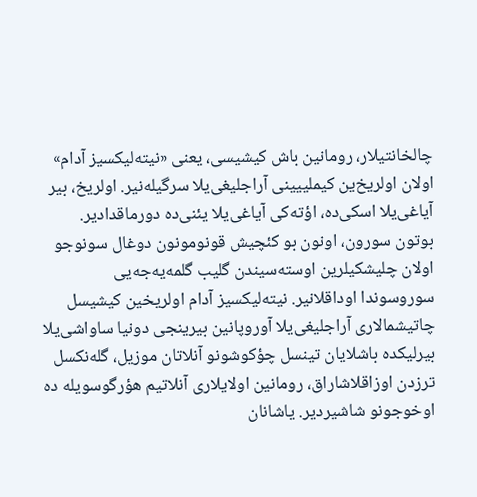چالخانتیلار، رومانین باش کیشیسی، یعنی «نیته‌لیکسیز آدام» اولان اولریخ‌ین کیملییینی آراجلیغی‌یلا سرگیله‌نیر. اولریخ، بیر آیاغی‌یلا اسکی‌ده، اؤته‌کی آیاغی‌یلا یئنی‌ده دورماقدادیر. بوتون سورون، اونون بو کئچیش قونومونون دوغال سونوجو اولان چلیشکیلرین اوسته‌سیندن گلیب گلمه‌یه‌جه‌یی سوروسوندا اوداقلانیر. نیته‌لیکسیز آدام اولریخین کیشیسل چاتیشمالاری آراجلیغی‌یلا آوروپانین بیرینجی دونیا ساواشی‌یلا بیرلیکده باشلایان تینسل چؤکوشونو آنلاتان موزیل، گله‌نکسل ترزدن اوزاقلاشاراق، رومانین اولایلاری آنلاتیم هؤرگوسویله ده اوخوجونو شاشیردیر. یاشانان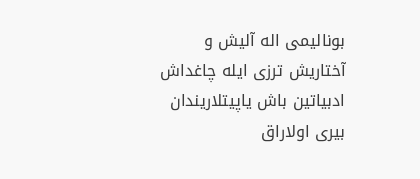بونالیمی اله آلیش و آختاریش ترزی ایله چاغداش ادبیاتین باش یاپیتلاریندان بیری اولاراق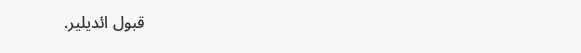قبول ائدیلیر.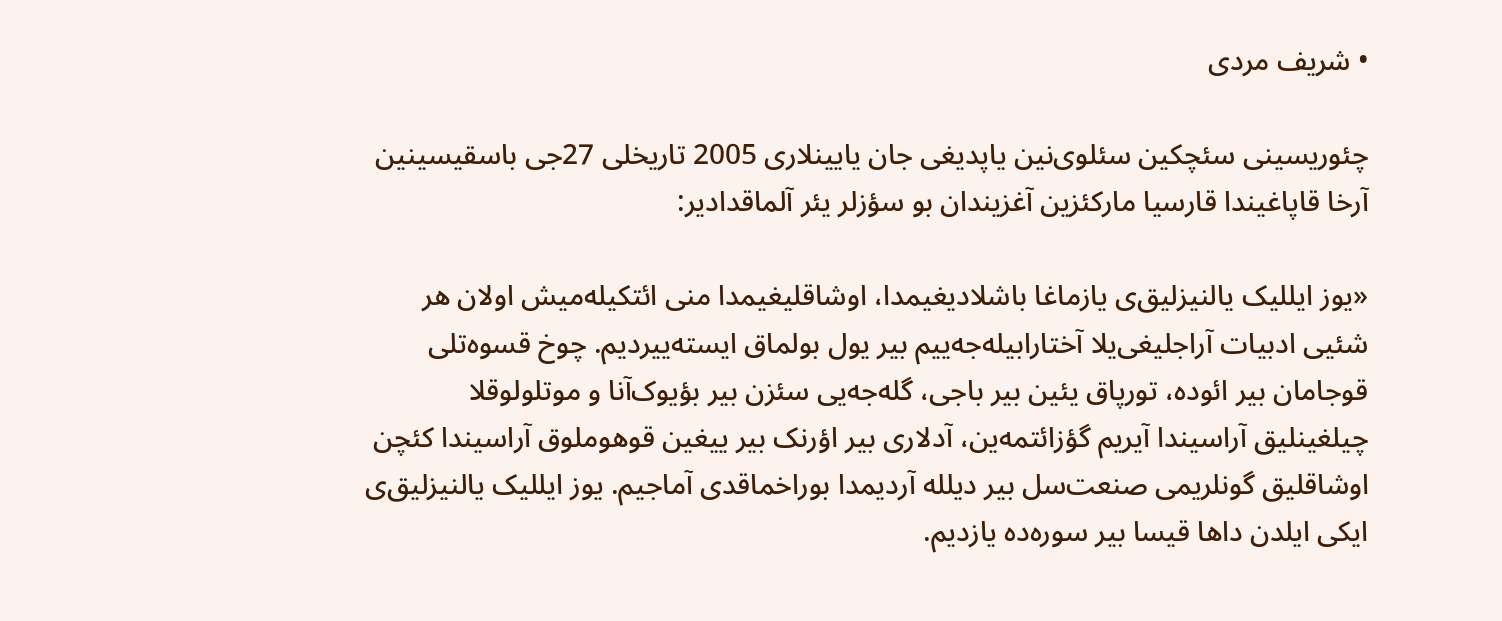• شریف مردی

چئوریسینی سئچکین سئلوی‌نین یاپدیغی جان یایینلاری 2005 تاریخلی 27جی باسقیسینین آرخا قاپاغیندا قارسیا مارکئزین آغزیندان بو سؤزلر یئر آلماقدادیر:

«یوز ایللیک یالنیزلیق‌ی یازماغا باشلادیغیمدا، اوشاقلیغیمدا منی ائتکیله‌میش اولان هر شئیی ادبیات آراجلیغی‌یلا آختارابیله‌جه‌ییم بیر یول بولماق ایسته‌ییردیم. چوخ قسوه‌تلی قوجامان بیر ائوده، تورپاق یئین بیر باجی، گله‌جه‌یی سئزن بیر بؤیوک‌آنا و موتلولوقلا چیلغینلیق آراسیندا آیریم گؤزائتمه‌ین، آدلاری بیر اؤرنک بیر ییغین قوهوملوق آراسیندا کئچن اوشاقلیق گونلریمی صنعت‌سل بیر دیلله آردیمدا بوراخماقدی آماجیم. یوز ایللیک یالنیزلیق‌ی ایکی ایلدن داها قیسا بیر سوره‌ده یازدیم.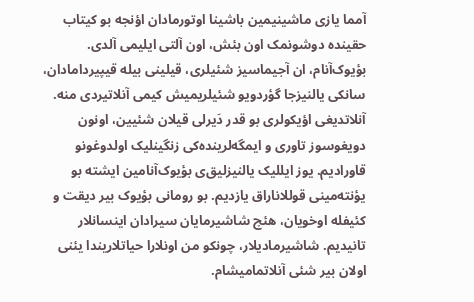آمما یازی ماشینیمین باشینا اوتورمادان اؤنجه بو کیتاب حقینده دوشونمک اون بئش، اون آلتی ایلیمی آلدی. بؤیوک‌آنام، ان آجیماسیز شئیلری، قیلینی بیله قیپیردامادان، سانکی یالنیزجا گؤردویو شئیلریمیش کیمی آنلاتیردی منه. آنلاتدیغی اؤیکولری بو قدر دَیرلی قیلان شئیین، اونون دویغوسوز تاوری و ایمگه‌لرینده‌کی زنگینلیک اولدوغونو قاورادیم. یوز ایللیک یالنیزلیق‌ی بؤیوک‌آنامین ایشته بو یؤنته‌مینی قوللاناراق یازدیم. بو رومانی بؤیوک بیر دیقت و کئیفله اوخویان، هئچ شاشیرمایان سیرادان اینسانلار تانیدیم. شاشیرمادیلار، چونکو من اونلارا حیاتلاریندا یئنی اولان بیر شئی آنلاتمامیشام.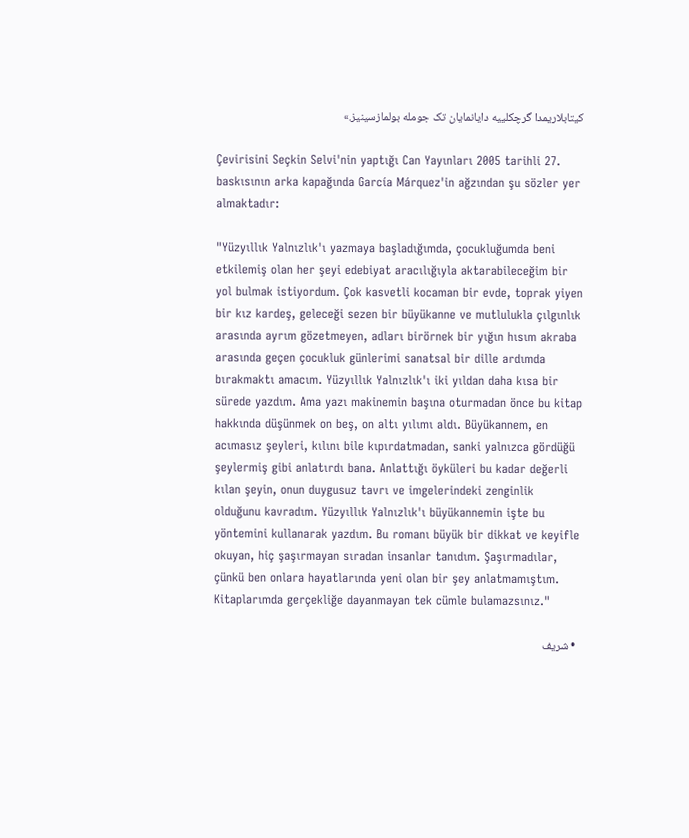کیتابلاریمدا گرچکلییه دایانمایان تک جومله بولمازسینیز.»

Çevirisini Seçkin Selvi'nin yaptığı Can Yayınları 2005 tarihli 27. baskısının arka kapağında García Márquez'in ağzından şu sözler yer almaktadır:

"Yüzyıllık Yalnızlık'ı yazmaya başladığımda, çocukluğumda beni etkilemiş olan her şeyi edebiyat aracılığıyla aktarabileceğim bir yol bulmak istiyordum. Çok kasvetli kocaman bir evde, toprak yiyen bir kız kardeş, geleceği sezen bir büyükanne ve mutlulukla çılgınlık arasında ayrım gözetmeyen, adları birörnek bir yığın hısım akraba arasında geçen çocukluk günlerimi sanatsal bir dille ardımda bırakmaktı amacım. Yüzyıllık Yalnızlık'ı iki yıldan daha kısa bir sürede yazdım. Ama yazı makinemin başına oturmadan önce bu kitap hakkında düşünmek on beş, on altı yılımı aldı. Büyükannem, en acımasız şeyleri, kılını bile kıpırdatmadan, sanki yalnızca gördüğü şeylermiş gibi anlatırdı bana. Anlattığı öyküleri bu kadar değerli kılan şeyin, onun duygusuz tavrı ve imgelerindeki zenginlik olduğunu kavradım. Yüzyıllık Yalnızlık'ı büyükannemin işte bu yöntemini kullanarak yazdım. Bu romanı büyük bir dikkat ve keyifle okuyan, hiç şaşırmayan sıradan insanlar tanıdım. Şaşırmadılar, çünkü ben onlara hayatlarında yeni olan bir şey anlatmamıştım. Kitaplarımda gerçekliğe dayanmayan tek cümle bulamazsınız."

  • شریف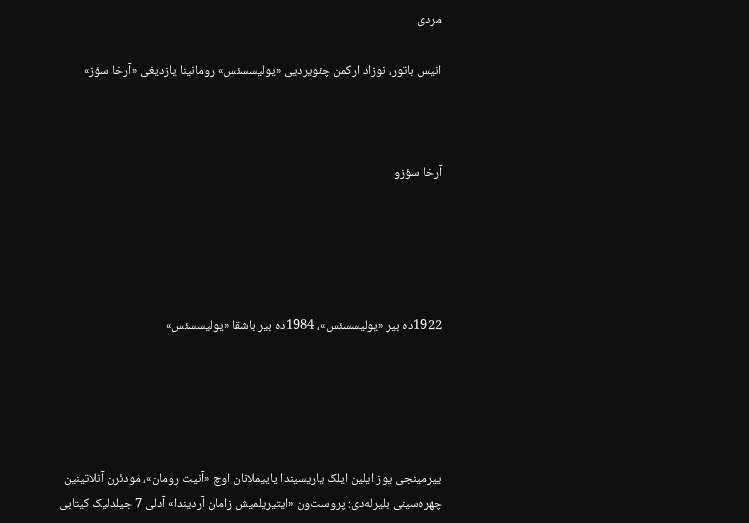مردی

انیس باتور، نوزاد ارکمن چئویردیی «یولیسسئس» رومانینا یازدیغی «آرخا سؤز»



آرخا سؤزو





1922ده بیر «یولیسسئس»، 1984ده بیر باشقا «یولیسسئس»





ییرمینجی یوز ایلین ایلک یاریسیندا یاییملانان اوچ «آنیت رومان»، مودئرن آنلاتینین چهره‌سینی بلیرله‌دی: پروست‌ون «ایتیریلمیش زامان آردیندا» آدلی 7 جیلدلیک کیتابی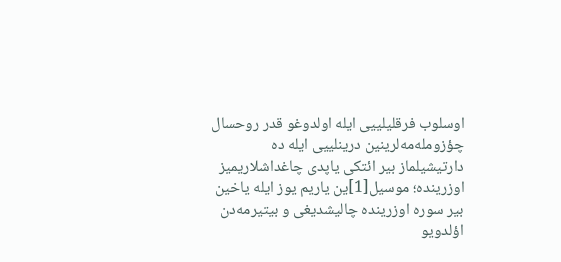اوسلوب فرقلیلییی ایله اولدوغو قدر روحسال چؤزومله‌مه‌لرینین درینلییی ایله ده دارتیشیلماز بیر ائتکی یاپدی چاغداشلاریمیز اوزرینده؛ موسیل[1]ین یاریم یوز ایله یاخین بیر سوره اوزرینده چالیشدیغی و بیتیرمه‌دن اؤلدویو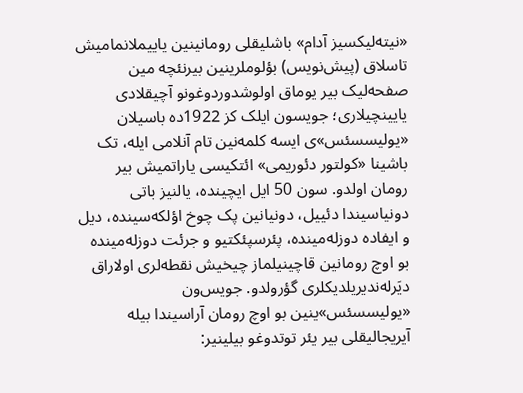«نیته‌لیکسیز آدام» باشلیقلی رومانینین یاییملانمامیش تاسلاق (پیش‌نویس) بؤلوملرینین بیرنئچه مین صفحه‌لیک بیر یوماق اولوشدوردوغونو آچیقلادی یایینچیلاری؛ جویسون ایلک کز 1922ده باسیلان «یولیسسئس»ی ایسه کلمه‌نین تام آنلامی ایله، تک باشینا «کولتور دئوریمی» ائتکیسی یاراتمیش بیر رومان اولدو. سون 50 ایل ایچینده، یالنیز باتی دونیاسیندا دئییل، دونیانین پک چوخ اؤلکه‌سینده، دیل و ایفاده دوزله‌مینده، پئرسپئکتیو و جرئت دوزله‌مینده بو اوچ رومانین قاچینیلماز چیخیش نقطه‌لری اولاراق دیَرله‌ندیریلدیکلری گؤرولدو. جویس‌ون «یولیسسئس»ینین بو اوچ رومان آراسیندا بیله آیریجالیقلی بیر یئر توتدوغو بیلینیر: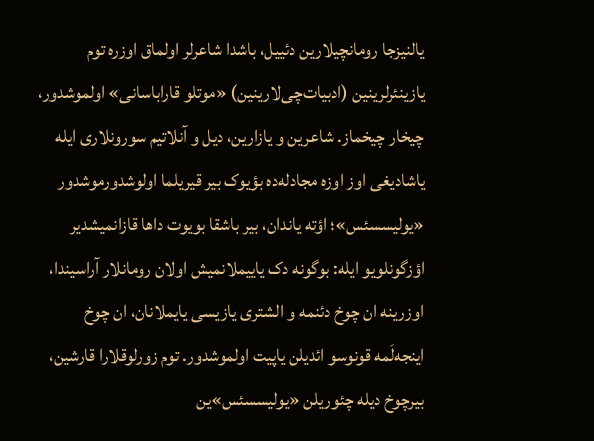یالنیزجا رومانچیلارین دئییل، باشدا شاعرلر اولماق اوزره توم یازینئرلرینین (ادبیات‌چی‌لارینین) «موتلو قاراباسانی» اولموشدور، چیخار چیخماز. شاعرین و یازارین، دیل و آنلاتیم سورونلاری ایله یاشادیغی اوز اوزه مجادله‌ده بؤیوک بیر قیریلما اولوشدورموشدور «یولیسسئس»؛ اؤته یاندان، بیر باشقا بویوت داها قازانمیشدیر اؤزگونلویو ایله: بوگونه دک یاییملانمیش اولان رومانلار آراسیندا، اوزرینه ان چوخ دئنمه و الشتری یازیسی یایملانان، ان چوخ اینجه‌لَمه قونوسو ائدیلن یاپیت اولموشدور. توم زورلوقلارا قارشین، بیرچوخ دیله چئوریلن «یولیسسئس»ین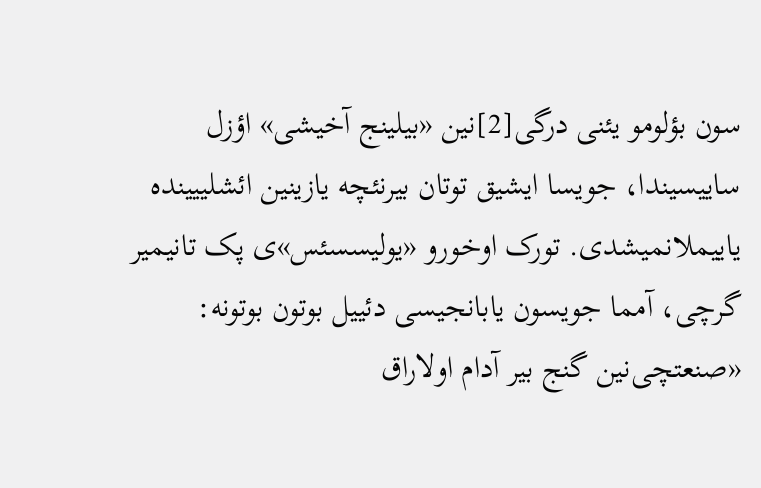سون بؤلومو یئنی درگی[2]نین «بیلینج آخیشی» اؤزل ساییسیندا، جویسا ایشیق توتان بیرنئچه یازینین ائشلییینده یاییملانمیشدی. تورک اوخورو «یولیسسئس»ی پک تانیمیر گرچی، آمما جویسون یابانجیسی دئییل بوتون بوتونه: «صنعتچی‌نین گنج بیر آدام اولاراق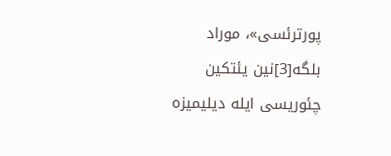پورترئسی»، موراد بلگه[3]نین یئتکین چئوریسی ایله دیلیمیزه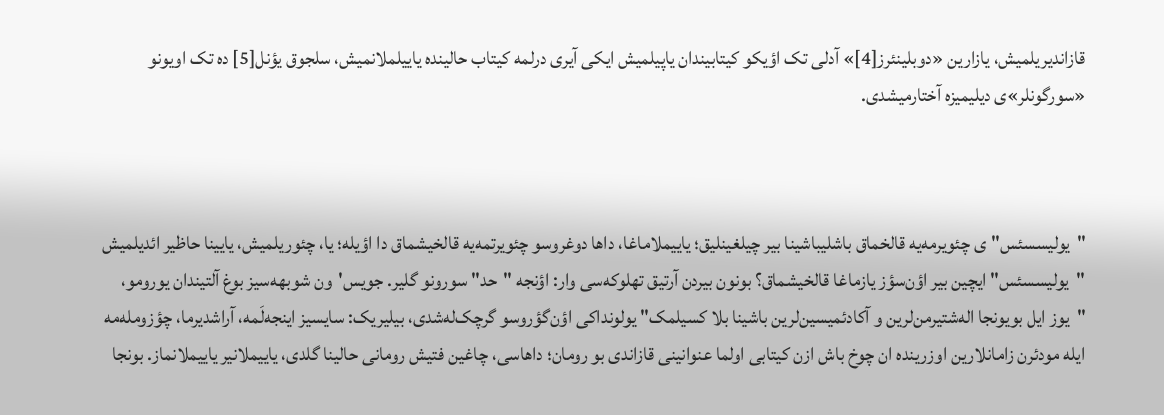قازاندیریلمیش، یازارین «دوبلینئرز[4]» آدلی تک اؤیکو کیتابیندان یاپیلمیش ایکی آیری درلمه کیتاب حالینده یاییلملانمیش، سلجوق یؤنل[5] ده تک اویونو «سورگونلر»ی دیلیمیزه آختارمیشدی.



"یولیسسئس"ی چئویرمه‌یه قالخماق باشلیباشینا بیر چیلغینلیق؛ یاییملاماغا، داها دوغروسو چئویرتمه‌یه قالخیشماق دا اؤیله؛ یا، چئوریلمیش، یایینا حاظیر ائدیلمیش "یولیسسئس" ایچین بیر اؤن‌سؤز یازماغا قالخیشماق؟ بونون بیردن آرتیق تهلوکه‌سی وار: اؤنجه "حد" سورونو گلیر. جویس'ون شوبهه‌سیز بوغ آلتیندان یورومو، "یوز ایل بویونجا اله‌شتیرمن‌لرین و آکادئمیسین‌لرین باشینا بلا کسیلمک" یولونداکی اؤن‌گؤروسو گرچک‌له‌شدی، بیلیریک: سایسیز اینجه‌لَمه، آراشدیرما، چؤزومله‌مه ایله مودئرن زامانلارین اوزرینده ان چوخ باش ازن کیتابی اولما عنوانینی قازاندی بو رومان؛ داهاسی، چاغین فتیش رومانی حالینا گلدی، یاییملانیر یاییملانماز. بونجا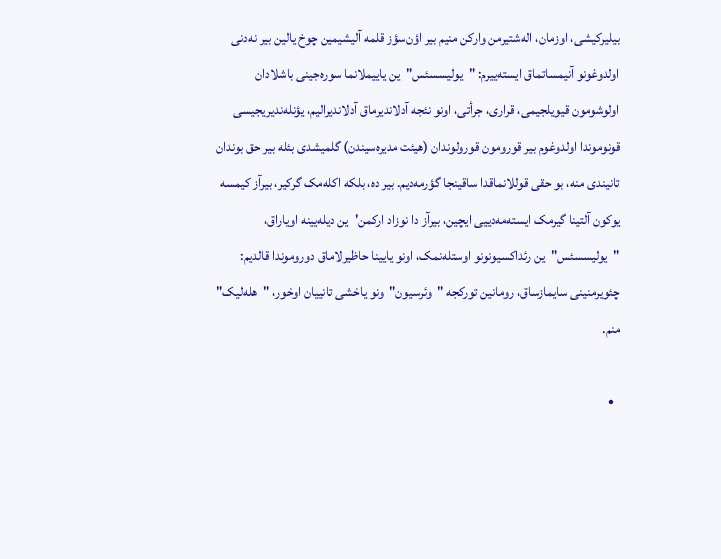بیلیرکیشی، اوزمان، اله‌شتیرمن وارکن منیم بیر اؤن‌سؤز قلمه آلیشیمین چوخ یالین بیر نه‌دنی اولدوغونو آنیمساتماق ایسته‌ییرم: "یولیسسئس"ین یاییملانما سوره‌جینی باشلادان اولوشومون قیویلجیمی، قراری، جرأتی، اونو نئجه آدلاندیرماق آدلاندیرالیم، یؤنله‌ندیریجیسی قونوموندا اولدوغوم بیر قورومون قورولوندان (هیئت مدیره‌سیندن) گلمیشدی بئله بیر حق بوندان تانیندی منه، بو حقی قوللانماقدا ساقینجا گؤرمه‌دیم. بیر ده، بلکه اکله‌مک گرکیر، بیرآز کیمسه یوکون آلتینا گیرمک ایسته‌مه‌دییی ایچین، بیرآز دا نوزاد ارکمن'ین دیله‌یینه اویاراق، "یولیسسئس"ین رئداکسیونونو اوستله‌نمک، اونو یایینا حاظیرلاماق دوروموندا قالدیم: چئویرمنینی سایمازساق، رومانین تورکجه "وئرسیون"ونو یاخشی تانییان اوخور، "هله‌لیک" منم.

  •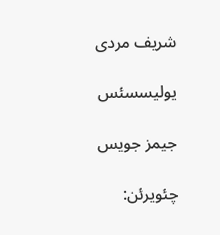شریف مردی

یولیسسئس

جیمز جویس

چئویرئن: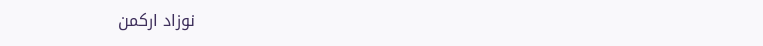نوزاد ارکمن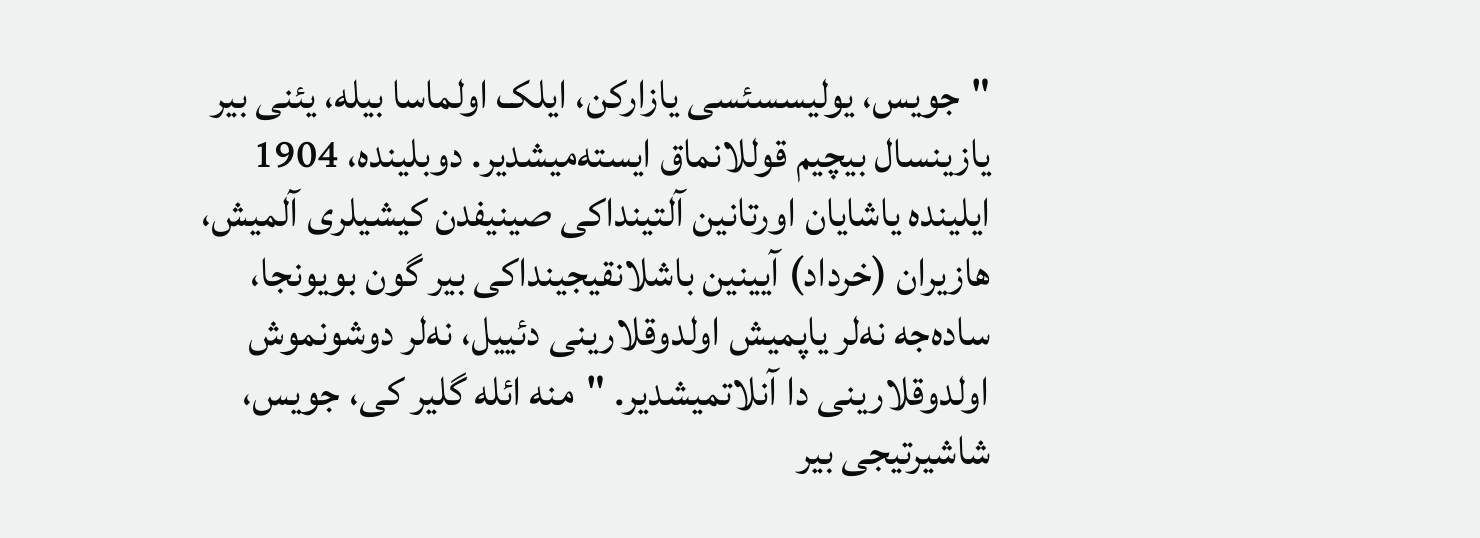"جویس، یولیسسئسی یازارکن، ایلک اولماسا بیله، یئنی بیر یازینسال بیچیم قوللانماق ایسته‌میشدیر. دوبلینده، 1904 ایلینده یاشایان اورتانین آلتینداکی صینیفدن کیشیلری آلمیش، هازیران (خرداد) آیینین باشلانقیجینداکی بیر گون بویونجا، ساده‌جه نه‌لر یاپمیش اولدوقلارینی دئییل، نه‌لر دوشونموش اولدوقلارینی دا آنلاتمیشدیر. "منه ائله گلیر کی، جویس، شاشیرتیجی بیر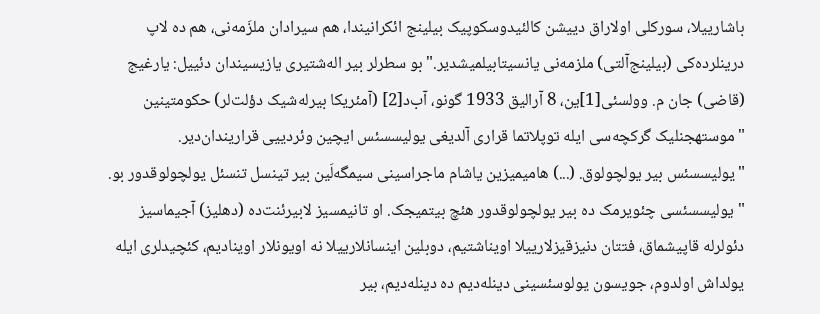باشارییلا، سورکلی اولاراق دییشن کالئیدوسکوپیک بیلینج ائکرانیندا، هم سیرادان ملزَمه‌نی، هم ده لاپ درینلرده‌کی (بیلینج‌آلتی) ملزمه‌نی یانسیتابیلمیشدیر." بو سطرلر بیر اله‌شتیری یازیسیندان دئییل: یارغیج (قاضی) جان م. وولسئی[1]ین، 8 آرالیق 1933 گونو، آب‌د[2] (آمئریکا بیرله‌شیک دؤلت‌لر) حکومتینین "موستهجنلیک گرکچه‌سی ایله توپلاتما قراری آلدیغی یولیسسئس ایچین وئردییی قراریندان‌دیر. "یولیسسئس بیر یولچولوق. (...) هامیمیزین یاشام ماجراسینی سیمگه‌لَین بیر تینسل تنسئل یولچولوقدور بو. "یولیسسئسی چئویرمک ده بیر یولچولوقدور هئچ بیتمیجک. او تانیمسیز لابیرئنت‌ده (دهلیز) آجیماسیز دئولرله قاپیشماق، فتتان دنیزقیزلارییلا اویناشتیم، دوبلین اینسانلارییلا نه اویونلار اوینادیم، کئچیدلری ایله یولداش اولدوم، جویسون یولوسئسینی دینله‌دیم ده دینله‌دیم، بیر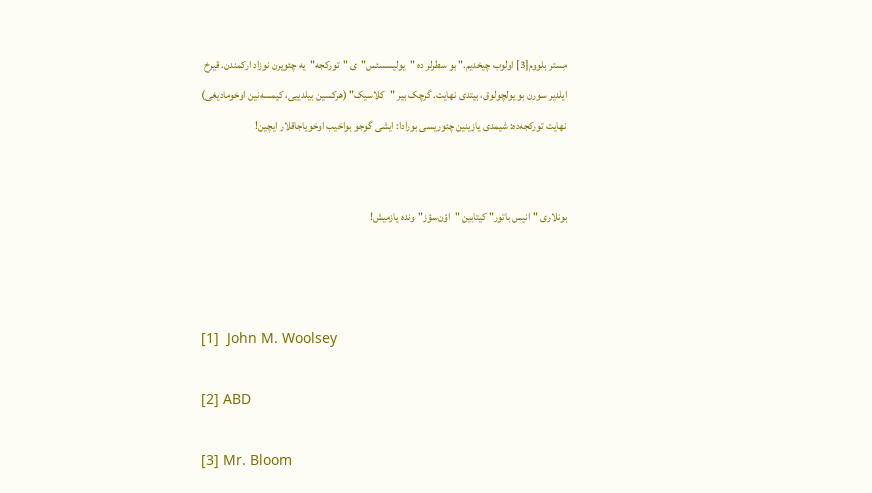مِستر بلووم[3] اولوب چیخدیم." بو سطرلر ده "یولیسسئس"ی "تورکجه"یه چئویرن نوزاد ارکمندن. قیرخ ایلدیر سورن بو یولچولوق، بیتدی نهایت. گرچک بیر "کلاسیک" (هرکسین بیلدییی، کیمسه‌نین اوخومادیغی) نهایت تورکجه‌ده: شیمدی یازینین چئوریسی بورادا: ایشی گوجو بواخیب اوخویاجاقلار ایچین!


بونلاری "انیس باتور" کیتابین "اؤن‌سؤز"ونده یازمیش!



[1]  John M. Woolsey

[2] ABD

[3] Mr. Bloom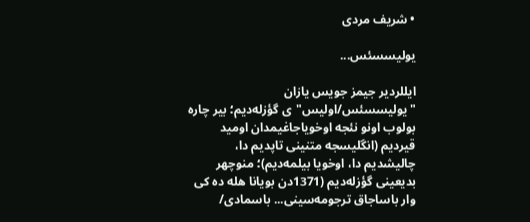• شریف مردی

یولیسسئس...

ایللردیر جیمز جویس یازان "یولیسسئس/اولیس"ی گؤزله‌دیم؛ بیر چاره بولوب اونو نئجه اوخویاجاغیمدان اومید قیردیم (انگلیسجه متنینی تاپدیم دا، چالیشدیم دا، اوخویا بیلمه‌دیم)؛ منوچهر بدیعینی گؤزله‌دیم (1371دن بویانا هله ده کی وار باساجاق ترجومه‌سینی... باسمادی/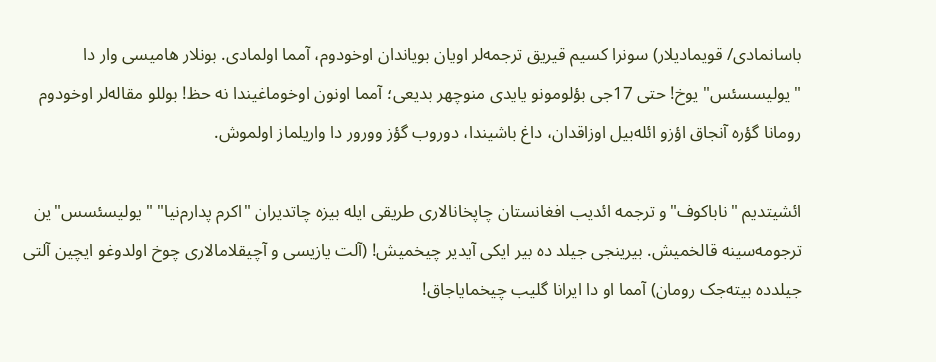باسانمادی/ قویمادیلار) سونرا کسیم قیریق ترجمه‌لر اویان بویاندان اوخودوم، آمما اولمادی. بونلار هامیسی وار دا "یولیسسئس" یوخ! حتی 17جی بؤلومونو یایدی منوچهر بدیعی؛ آمما اونون اوخوماغیندا نه حظ! بوللو مقاله‌لر اوخودوم رومانا گؤره آنجاق اؤزو ائله‌بیل اوزاقدان، داغ باشیندا، دوروب گؤز وورور دا واریلماز اولموش.

ائشیتدیم "ناباکوف"و ترجمه ائدیب افغانستان چاپخانالاری طریقی ایله بیزه چاتدیران "اکرم پدارم‌نیا" "یولیسئسس"ین ترجومه‌سینه قالخمیش. بیرینجی جیلد ده بیر ایکی آیدیر چیخمیش! (آلت یازیسی و آچیقلامالاری چوخ اولدوغو ایچین آلتی جیلدده بیته‌جک رومان) آمما او دا ایرانا گلیب چیخمایاجاق!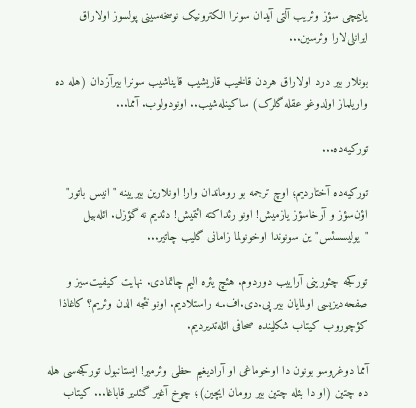یاییمچی سؤز وئریب آلتی آیدان سونرا الکترونیک نوسخه‌سینی پولسوز اولاراق ایرانلی‌لارا وئرسین...

بونلار بیر درد اولاراق هردن قالخیب قاریشیب قایناشیب سونرا بیرآزدان (هله ده واریلماز اولدوغو عقله گلرک) ساکینله‌شیب.. اونودولوب. آمما...

تورکیه‌ده...

تورکیه‌ده آختاردیم؛ اوچ ترجمه بو روماندان وار! اونلارین بیریینه "انیس باتور" اؤن‌سؤز و آرخاسؤز یازمیش! اونو رئداکته ائتمیش! دئدیم نه گؤزل. ائله‌بیل "یولیسسئس"ین سونوندا اوخونولما زامانی گلیب چاتیر...

تورکجه چئورینی آراییب دوردوم. هئچ یئره الیم چاتمادی. نهایت کیفیت‌سیز و صفحه‌دیزیسی اولمایان بیر پی.دی.اف.ـه راستلادیم. اونو نئجه الدن وئریم؟ کاغاذا کؤچوروب کیتاب شکلینده صحافی ائله‌تدیردیم.

آمما دوغروسو بونون دا اوخوماغی او آرادیغیم حظی وئرمیر! ایستانبول تورکجه‌سی هله ده چتین (او دا بئله چتین بیر رومان ایچین)؛ چوخ آغیر گئدیر قاباغا... کیتاب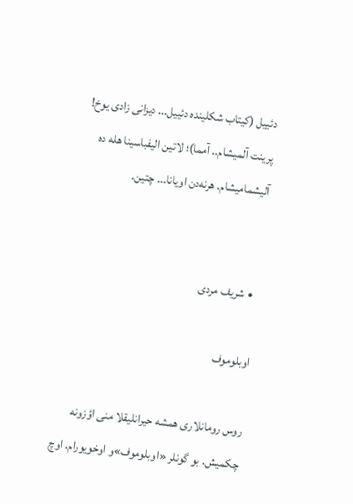دئییل (کیتاب شکلینده دئییل... دیزانی زادی یوخ! پرینت آلمیشام.. آمما)؛ لاتین الیفباسینا هله ده آلیشمامیشام. هرنه‌دن اویانا... چتین.


  • شریف مردی

اوبلوموف

روس رومانلاری همشه حیرانلیقلا منی اؤزونه چکمیش. بو گونلر «اوبلوموف»و اوخویورام. اوچ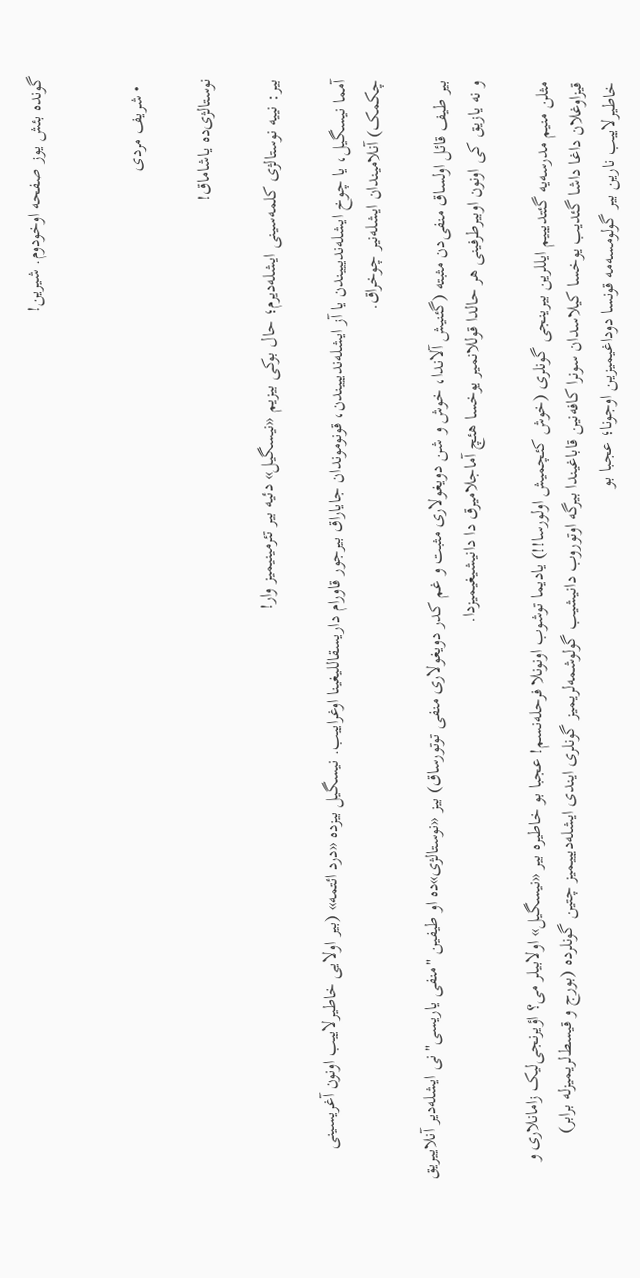گونده بئش یوز صفحه اوخودوم. شیرین!


  • شریف مردی

نوستالژی‌ده یاشاماق!

بیر: نییه نوستالژی کلمه‌سینی ایشله‌دیرم؛ حال بوکی بیزیم «نیسگیل» دئیه بیر تئرمینیمیز وار!

آمما نیسگیل، یا چوخ ایشله‌ندیییندن یا آز ایشله‌ندیییندن، قونوموندان جایاراق بیرجور قاورام داریسقاللیغینا اوغراییب. نیسگیل بیزده «درد ائتمه» (بیر اولایی خاطیرلاییب اونون آغریسینی چکمک) آنلامیندان ایشله‌نیر چوخراق.

بیر طیف قائل اولساق منفی‌دن مثبته (گئنیش آلاندا، خوش و شن دویغولاری مثبت و غم کدر دویغولاری منفی توتورساق) بیز «نوستالژی»ده او طیفین "منفی یاریسی"نی ایشله‌دیر آنلاییریق و نه یازیق کی اونون اوبیرطرفینی هر حالدا قوللانمیر یوخسا هئچ آماجلامیرق دا دانیشیغیمیزدا.

مثلن منیم مدرسه‌یه گئتدیییم ایللرین بیرینجی گونلری (خوش کئچمیش اولورسا!!) یادیما توشوب اونونلا فرحله‌نسم! عجبا بو خاطیره بیر «نیسگیل» اولابیلر می؟ اؤیرنجی‌لیک زامانلاری و قیزاوغلان داغا داشا گئدیب یوخسا کیلاسدان سونرا کافه‌نین قاباغیندا بیرگه اوتوروب دانیشیب گولوشمه‌لریمیز گونلری ایندی ایشله‌دیییمیز چتین گونلرده (بورج و قیسط‌لریمیزله برابر) خاطیرلاییب نارین بیر گولومسه‌مه قونسا دوداغیمیزین اوجونا؛ عجبا بو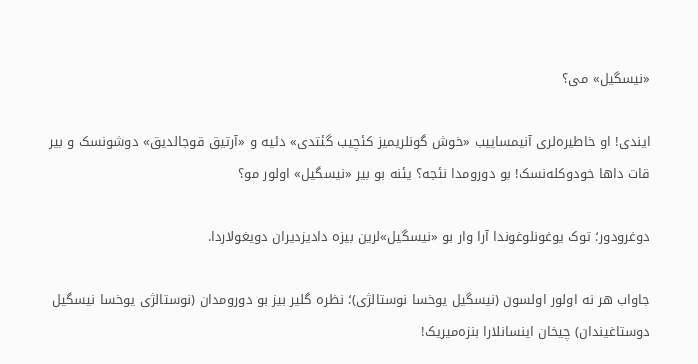«نیسگیل» می؟

ایندی! او خاطیره‌لری آنیمساییب «خوش گونلریمیز کئچیب گئتدی» دئیه و «آرتیق قوجالدیق» دوشونسک و بیر قات داها خودوکله‌نسک! بو دورومدا نئجه؟ یئنه بو بیر «نیسگیل» اولور مو؟

دوغرودور؛ توک یوغونلوغوندا آرا وار بو «نیسگیل»لرین بیزه دادیزدیران دویغولاردا.

جاواب هر نه اولور اولسون (نیسگیل یوخسا نوستالژی)؛ نظره گلیر بیز بو دورومدان (نوستالژی یوخسا نیسگیل دوستاغیندان) چیخان اینسانلارا بنزه‌میریک!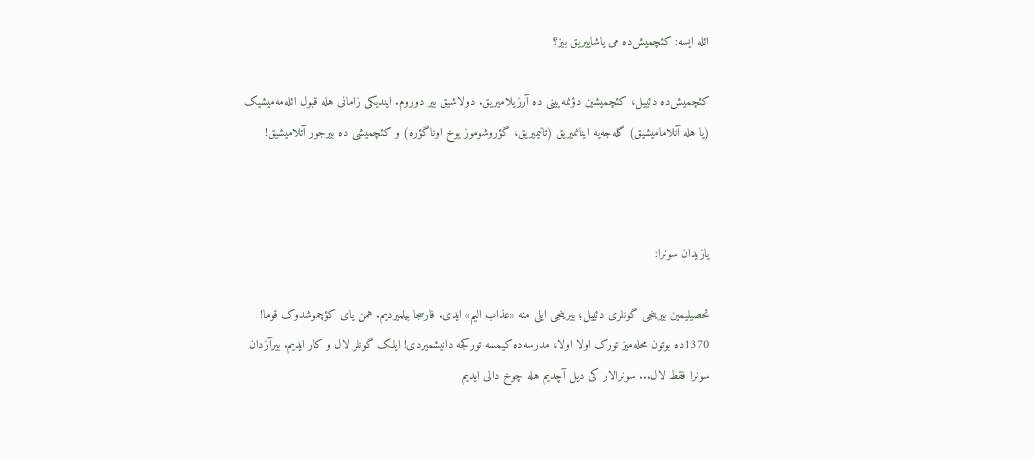ائله ایسه: کئچمیش‌ده می یاشاییریق بیز؟

کئچمیش‌ده دئییل، کئچمیشین دؤنمه‌یینی ده آرزیلامیریق. دولاشیق بیر دوروم. ایندیکی زامانی هله قبول ائله‌مه‌میشیک (یا هله آنلامامیشیق) گله‌جه‌یه اینانمیریق (تانیمیریق، گؤروشوموز یوخ اوناگؤره) و کئچمیشی ده بیرجور آتلامیشیق!



یازیدان سونرا:

تحصیلیمین بیرینجی گونلری دئییل؛ بیرینجی ایلی منه «عذاب الیم» ایدی. فارسجا بیلمیردیم. همن یای کؤچموشدوک قوما! 1370ده بوتون محله‌میز تورک اولا اولا، مدرسه‌ده کیمسه تورکجه دانیشمیردی! ایلک گونلر لال و کار ایدیم. بیرآزدان سونرا فقط لال... سونرالار کی دیل آچدیم هله چوخ دالی ایدیم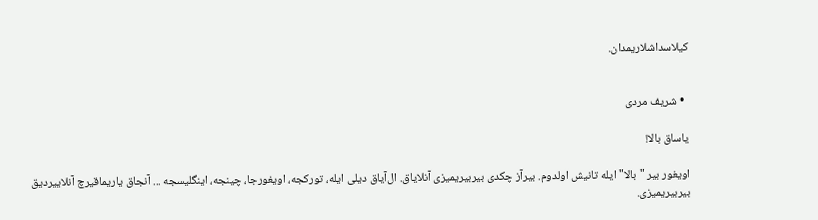کیلاسداشلاریمدان.


  • شریف مردی

یاساق بالا!

اویغور بیر "بالا" ایله تانیش اولدوم. بیرآز چکدی بیربیریمیزی آنلایاق. ال‌آیاق دیلی ایله، تورکجه، اویغورجا، چینجه، اینگلیسجه ... آنجاق یاریماقیرچ آنلاییردیق بیربیریمیزی.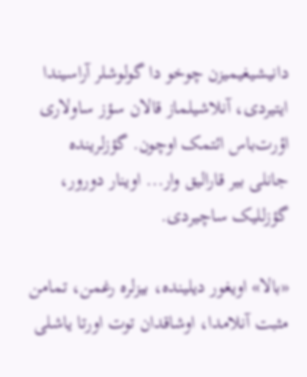دانیشیغیمیزن چوخو دا گولوشلر آراسیندا ایتیردی، آنلاشیلماز قالان سؤز ساولاری اؤرت‌باس ائتمک اوچون. گؤزلرینده جانلی بیر قارالیق وار... اوینار دورور، گؤزللیک ساچیردی.

«بالا» اویغور دیلینده، بیزلره رغمن، تمامن مثبت آنلامدا، اوشاقدان توت اورتا یاشلی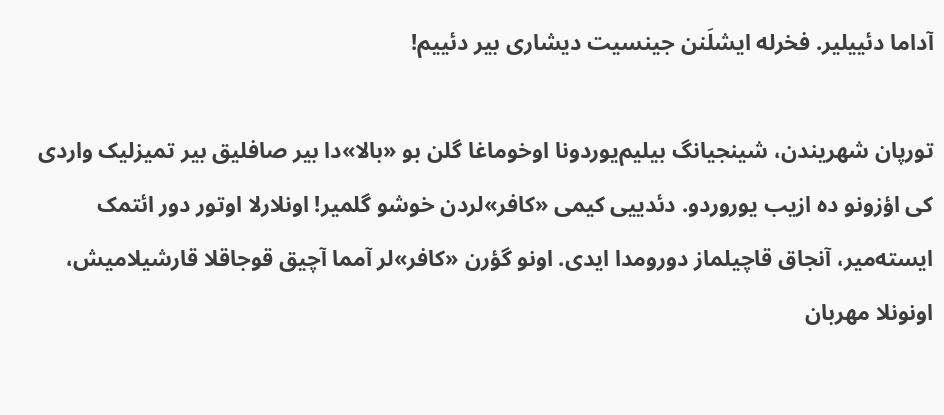آداما دئییلیر. فخرله ایشلَنن جینسیت دیشاری بیر دئییم!

تورپان شهریندن، شینجیانگ بیلیم‌یوردونا اوخوماغا گلن بو «بالا»دا بیر صافلیق بیر تمیزلیک واردی کی اؤزونو ده ازیب یوروردو. دئدییی کیمی «کافر»لردن خوشو گلمیر! اونلارلا اوتور دور ائتمک ایسته‌میر، آنجاق قاچیلماز دورومدا ایدی. اونو گؤرن «کافر»لر آمما آچیق قوجاقلا قارشیلامیش، اونونلا مهربان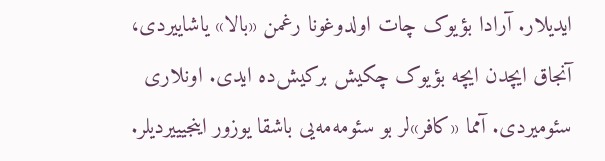ایدیلار. آرادا بؤیوک چات اولدوغونا رغمن «بالا» یاشاییردی، آنجاق ایچدن ایچه بؤیوک چکیش برکیش‌ده ایدی. اونلاری سئومیردی. آمما «کافر»لر بو سئومه‌مه‌یی باشقا یوزور اینجیییردیلر.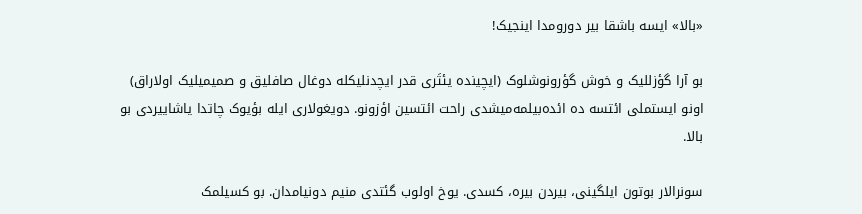«بالا» ایسه باشقا بیر دورومدا اینجیک!

بو آرا گؤزللیک و خوش گؤرونوشلوک (ایچینده یئتَری قدر ایچدنلیکله دوغال صافلیق و صمیمیلیک اولاراق) اونو ایستملی ائتسه ده ائده‌بیلمه‌میشدی راحت ائتسین اؤزونو. دویغولاری ایله بؤیوک چاتدا یاشاییردی بو بالا.

سونرالار بوتون ایلگینی، بیردن بیره، کسدی. یوخ اولوب گئتدی منیم دونیامدان. بو کسیلمک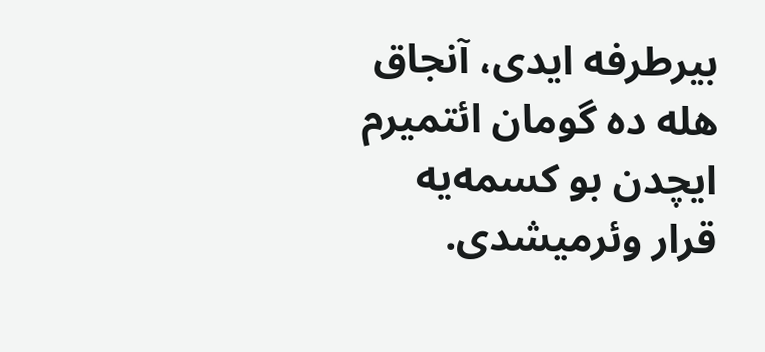بیرطرفه ایدی، آنجاق هله ده گومان ائتمیرم ایچدن بو کسمه‌یه قرار وئرمیشدی.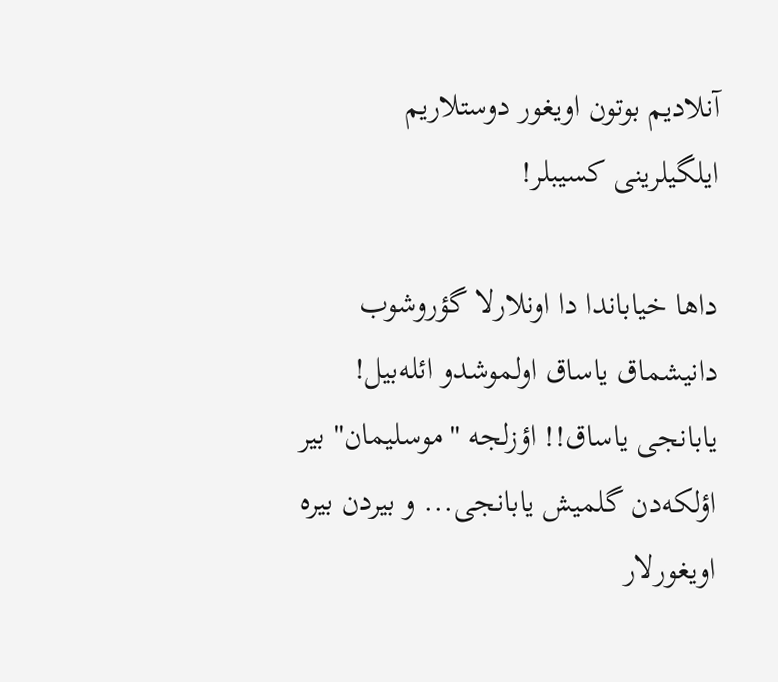آنلادیم بوتون اویغور دوستلاریم ایلگیلرینی کسیبلر!

داها خیاباندا دا اونلارلا گؤروشوب دانیشماق یاساق اولموشدو ائله‌بیل! یابانجی یاساق!! اؤزلجه "موسلیمان" بیر اؤلکه‌دن گلمیش یابانجی... و بیردن بیره اویغورلار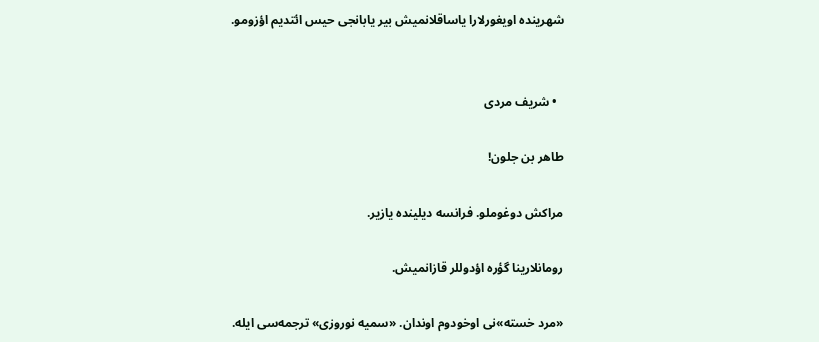شهرینده اویغورلارا یاساقلانمیش بیر یابانجی حیس ائتدیم اؤزومو.


  • شریف مردی

طاهر بن جلون!

مراکش دوغوملو. فرانسه دیلینده یازیر.

رومانلارینا گؤره اؤدوللر قازانمیش.

«مرد خسته»نی اوخودوم اوندان. «سمیه نوروزی» ترجمه‌سی ایله.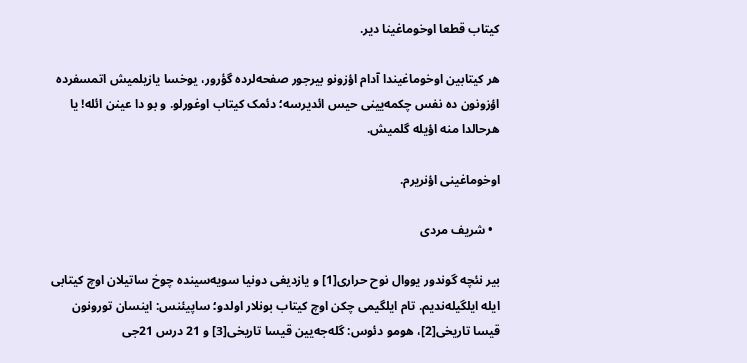کیتاب قطعا اوخوماغینا دیر.

هر کیتابین اوخوماغیندا آدام اؤزونو بیرجور صفحه‌لرده گؤرور، یوخسا یازیلمیش اتمسفرده اؤزونون ده نفس چکمه‌یینی حیس ائدیرسه؛ دئمک کیتاب اوغورلو. و بو دا عینن ائله! یا هرحالدا منه اؤیله گلمیش.

اوخوماغینی اؤنریرم.

  • شریف مردی

بیر نئچه گوندور یووال نوح حراری[1] و یازدیغی دونیا سویه‌سینده چوخ ساتیلان اوچ کیتابی ایله ایلگیله‌ندیم. تام ایلگیمی چکن اوچ کیتاب بونلار اولدو؛ ساپیئنس: اینسان تورونون قیسا تاریخی[2]، هومو دئوس: گله‌جه‌یین قیسا تاریخی[3] و 21 درس 21جی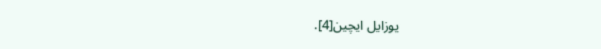یوزایل ایچین[4].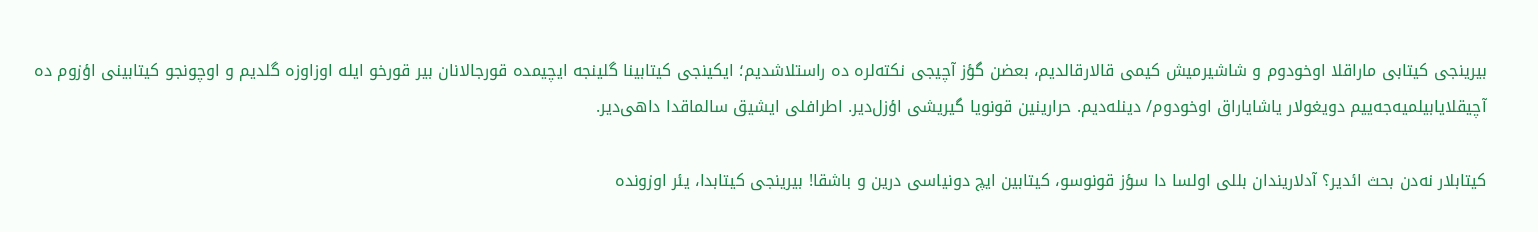بیرینجی کیتابی ماراقلا اوخودوم و شاشیرمیش کیمی قالارقالدیم، بعضن گؤز آچیجی نکته‌لره ده راستلاشدیم؛ ایکینجی کیتابینا گلینجه ایچیمده قورجالانان بیر قورخو ایله اوزاوزه گلدیم و اوچونجو کیتابینی اؤزوم ده آچیقلایابیلمیه‌جه‌ییم دویغولار یاشایاراق اوخودوم/ دینله‌دیم. حرارینین قونویا گیریشی اؤزل‌دیر. اطرافلی ایشیق سالماقدا داهی‌دیر.

کیتابلار نه‌دن بحث ائدیر؟ آدلاریندان بللی اولسا دا سؤز قونوسو، کیتابین ایچ دونیاسی درین و باشقا! بیرینجی کیتابدا، یئر اوزونده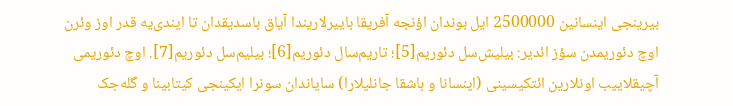بیرینجی اینسانین 2500000 ایل بوندان اؤنجه آفریقا باییرلاریندا آیاق باسدیقدان تا ایندی‌یه قدر اوز وئرن اوچ دئوریمدن سؤز ائدیر: بیلیش‌سل دئوریم[5]؛ تاریم‌سال دئوریم[6]؛ بیلیم‌سل دئوریم[7]. اوچ دئوریمی آچیقلاییب اونلارین ائتکیسینی (اینسانا و باشقا جانلیلارا) سایاندان سونرا ایکینجی کیتابینا و گله‌جک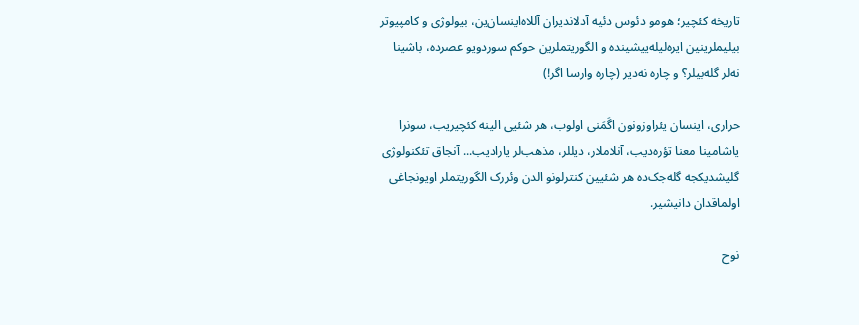تاریخه کئچیر؛ هومو دئوس دئیه آدلاندیران آللاه‌اینسان‌ین، بیولوژی و کامپیوتر بیلیملرینین ایره‌لیله‌ییشینده و الگوریتملرین حوکم سوردویو عصرده، باشینا نه‌لر گله‌بیلر؟ و چاره نه‌دیر (چاره وارسا اگر!)

حراری، اینسان یئراوزونون اگَمَنی اولوب، هر شئیی الینه کئچیریب، سونرا یاشامینا معنا تؤره‌دیب، آنلاملار، دیللر، مذهب‌لر یارادیب... آنجاق تئکنولوژی گلیشدیکجه گله‌جک‌ده هر شئیین کنترلونو الدن وئررک الگوریتملر اویونجاغی اولماقدان دانیشیر.

نوح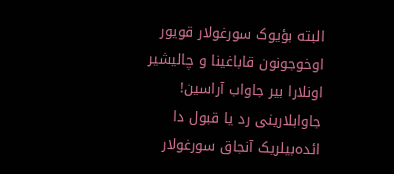البته بؤیوک سورغولار قویور اوخوجونون قاباغینا و چالیشیر اونلارا بیر جاواب آراسین! جاوابلارینی رد یا قبول دا ائده‌بیلریک آنجاق سورغولار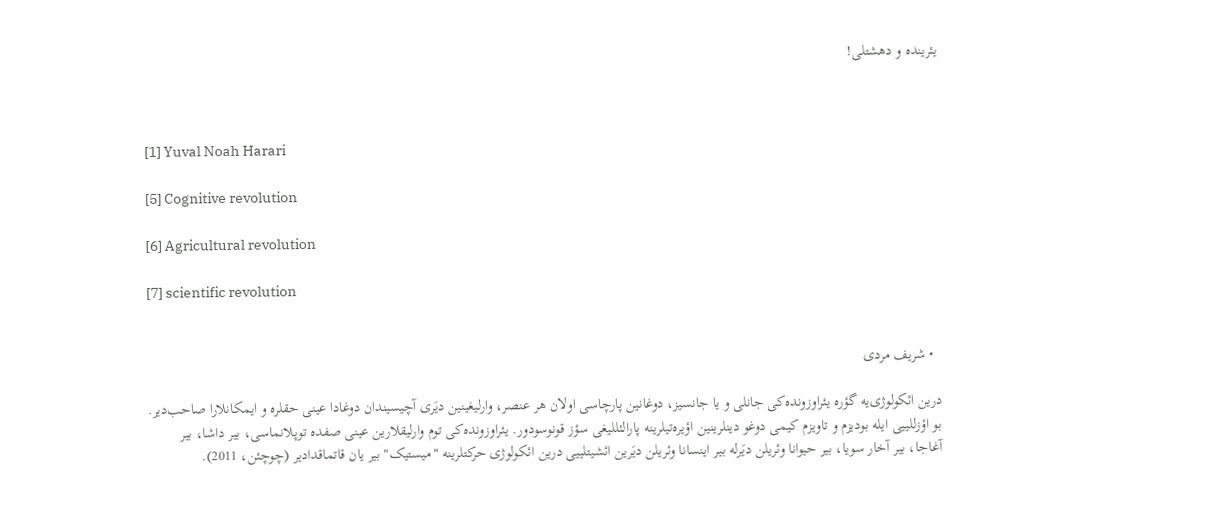یئرینده و دهشتلی!



[1] Yuval Noah Harari

[5] Cognitive revolution

[6] Agricultural revolution

[7] scientific revolution


  • شریف مردی

درین ائکولوژی‌یه گؤره یئراوزونده‌کی جانلی و یا جانسیز، دوغانین پارچاسی اولان هر عنصر، وارلیغینین دیَری آچیسیندان دوغادا عینی حقلره و ایمکانلارا صاحب‌دیر. بو اؤزللییی ایله بودیزم و تاویزم کیمی دوغو دینلرینین اؤیره‌تیلرینه پارالئللیغی سؤز قونوسودور. یئراوزونده‌کی توم وارلیقلارین عینی صفده توپلانماسی، بیر داشا، بیر آغاجا، بیر آخار سویا، بیر حیوانا وئریلن دیَرله بیر اینسانا وئریلن دیَرین ائشیتلییی درین ائکولوژی حرکتلرینه "میستیک" بیر یان قاتماقدادیر (چوچئن، 2011).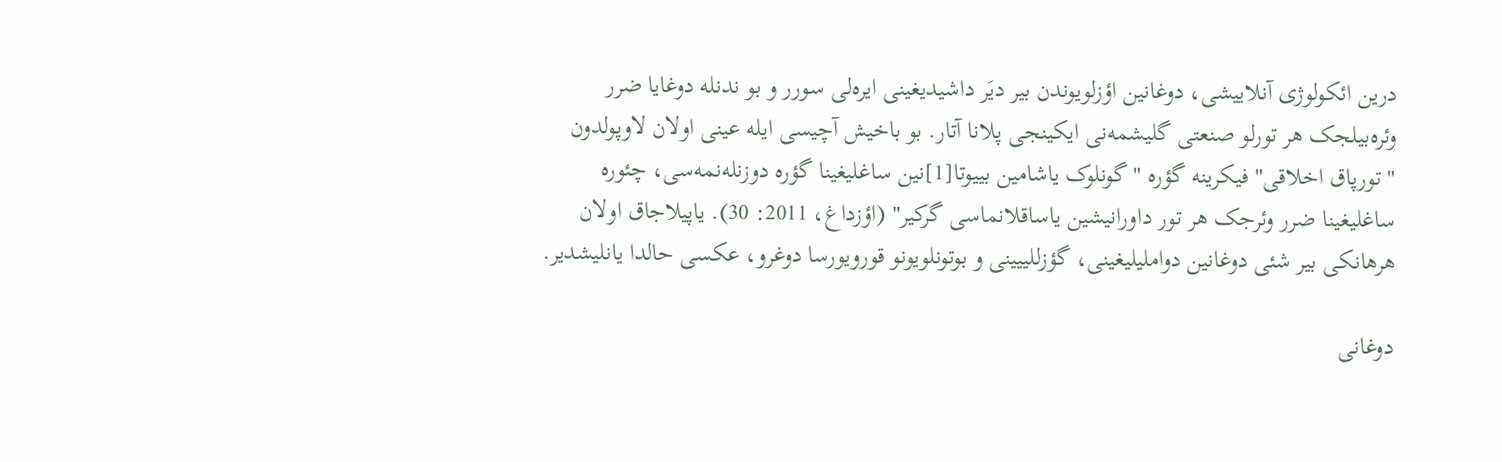درین ائکولوژی آنلاییشی، دوغانین اؤزلویوندن بیر دیَر داشیدیغینی ایره‌لی سورر و بو ندنله دوغایا ضرر وئره‌بیلجک هر تورلو صنعتی گلیشمه‌نی ایکینجی پلانا آتار. بو باخیش آچیسی ایله عینی اولان لاوپولدون "تورپاق اخلاقی" فیکرینه گؤره "گونلوک یاشامین بییوتا[1]نین ساغلیغینا گؤره دوزنله‌نمه‌سی، چئوره ساغلیغینا ضرر وئرجک هر تور داورانیشین یاساقلانماسی گرکیر" (اؤزداغ، 2011: 30). یاپیلاجاق اولان هرهانکی بیر شئی دوغانین دواملیلیغینی، گؤزللییینی و بوتونلویونو قورویورسا دوغرو، عکسی حالدا یانلیشدیر.

دوغانی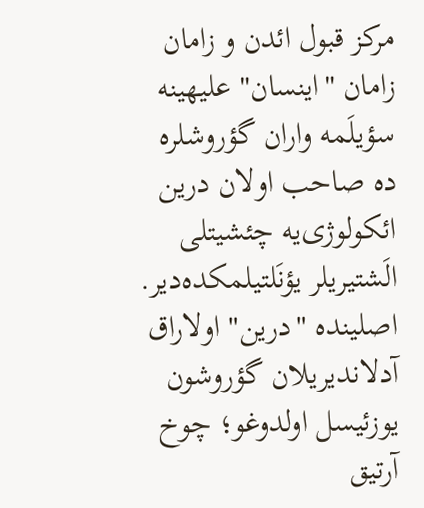مرکز قبول ائدن و زامان زامان "اینسان" علیهینه سؤیلَمه واران گؤروشلره ده صاحب اولان درین ائکولوژی‌یه چئشیتلی الَشتیریلر یؤنَلتیلمکده‌دیر. اصلینده "درین" اولاراق آدلاندیریلان گؤروشون یوزئیسل اولدوغو؛ چوخ آرتیق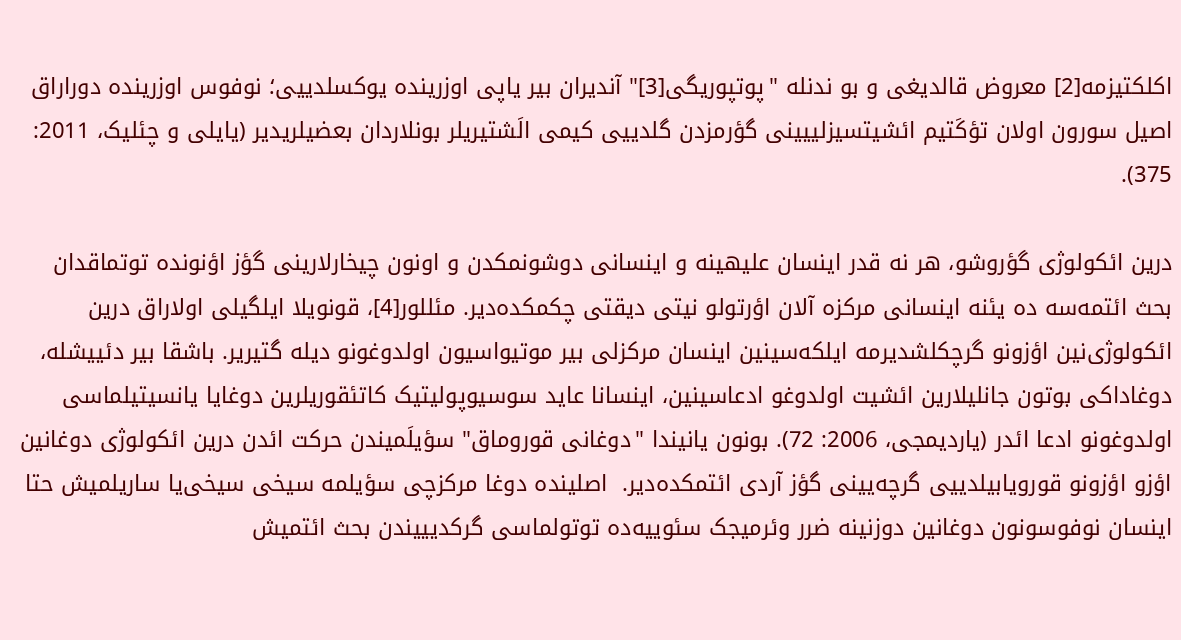اکلکتیزمه[2] معروض قالدیغی و بو ندنله "پوتپوریگی[3]" آندیران بیر یاپی اوزرینده یوکسلدییی؛ نوفوس اوزرینده دوراراق اصیل سورون اولان تؤکَتیم ائشیتسیزلییینی گؤرمزدن گلدییی کیمی الَشتیریلر بونلاردان بعضیلریدیر (یایلی و چئلیک، 2011: 375).

درین ائکولوژی گؤروشو، هر نه قدر اینسان علیهینه و اینسانی دوشونمکدن و اونون چیخارلارینی گؤز اؤنونده توتماقدان بحث ائتمه‌سه ده یئنه اینسانی مرکزه آلان اؤرتولو نیتی دیقتی چکمکده‌دیر. مئللور[4]، قونویلا ایلگیلی اولاراق درین ائکولوژی‌نین اؤزونو گرچکلشدیرمه ایلکه‌سینین اینسان مرکزلی بیر موتیواسیون اولدوغونو دیله گتیریر. باشقا بیر دئییشله، دوغاداکی بوتون جانلیلارین ائشیت اولدوغو ادعاسینین، اینسانا عاید سوسیوپولیتیک کاتئقوریلرین دوغایا یانسیتیلماسی اولدوغونو ادعا ائدر (یاردیمجی، 2006: 72). بونون یانیندا "دوغانی قوروماق" سؤیلَمیندن حرکت ائدن درین ائکولوژی دوغانین اؤزو اؤزونو قورویابیلدییی گرچه‌یینی گؤز آردی ائتمکده‌دیر.  اصلینده دوغا مرکزچی سؤیلمه سیخی سیخی‌یا ساریلمیش حتا اینسان نوفوسونون دوغانین دوزنینه ضرر وئرمیجک سئوییه‌ده توتولماسی گرکدیییندن بحث ائتمیش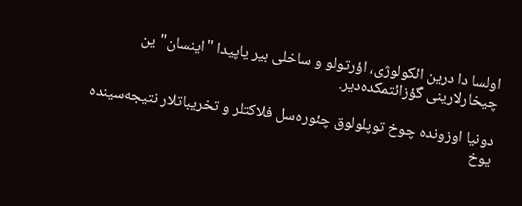اولسا دا درین ائکولوژی، اؤرتولو و ساخلی بیر یاپیدا "اینسان"ین چیخارلارینی گؤزائتمکده‌دیر.

دونیا اوزونده چوخ توپلولوق چئوره‌سل فلاکتلر و تخریباتلار نتیجه‌سینده یوخ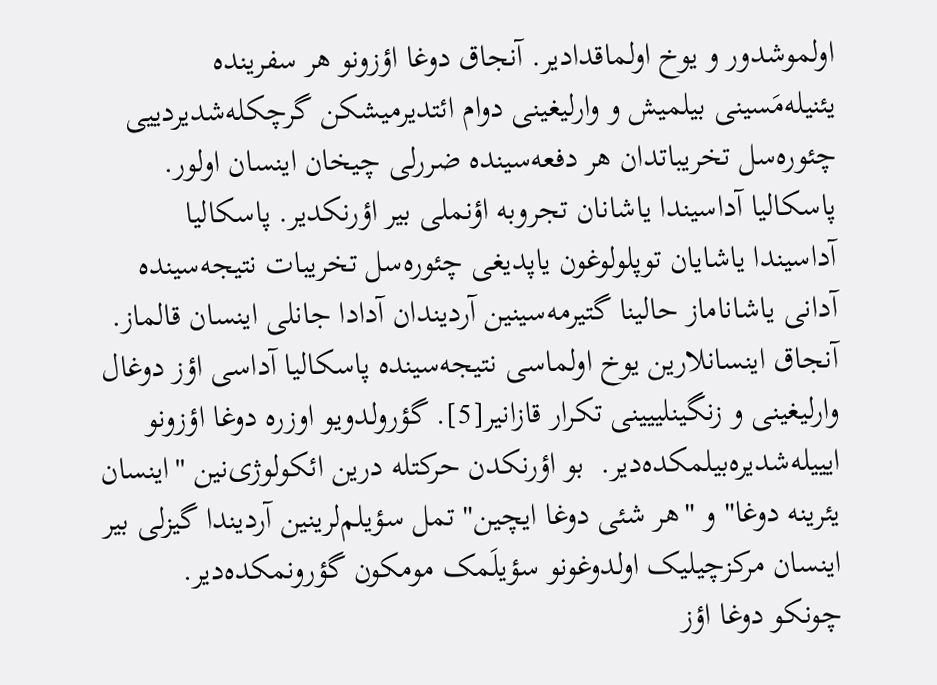اولموشدور و یوخ اولماقدادیر. آنجاق دوغا اؤزونو هر سفرینده یئنیله‌مَسینی بیلمیش و وارلیغینی دوام ائتدیرمیشکن گرچکله‌شدیردییی چئوره‌سل تخریباتدان هر دفعه‌سینده ضررلی چیخان اینسان اولور. پاسکالیا آداسیندا یاشانان تجروبه اؤنملی بیر اؤرنکدیر. پاسکالیا آداسیندا یاشایان توپلولوغون یاپدیغی چئوره‌سل تخریبات نتیجه‌سینده آدانی یاشاناماز حالینا گتیرمه‌سینین آردیندان آدادا جانلی اینسان قالماز. آنجاق اینسانلارین یوخ اولماسی نتیجه‌سینده پاسکالیا آداسی اؤز دوغال وارلیغینی و زنگینلییینی تکرار قازانیر[5]. گؤرولدویو اوزره دوغا اؤزونو ایییله‌شدیره‌بیلمکده‌دیر.  بو اؤرنکدن حرکتله درین ائکولوژی‌نین "اینسان یئرینه دوغا" و "هر شئی دوغا ایچین" تمل سؤیلم‌لرینین آردیندا گیزلی بیر اینسان مرکزچیلیک اولدوغونو سؤیلَمک مومکون گؤرونمکده‌دیر.  چونکو دوغا اؤز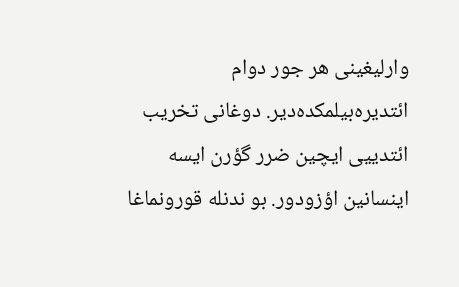وارلیغینی هر جور دوام ائتدیره‌بیلمکده‌دیر. دوغانی تخریب ائتدییی ایچین ضرر گؤرن ایسه اینسانین اؤزودور. بو ندنله قورونماغا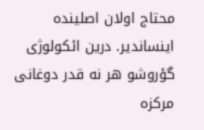محتاج اولان اصلینده اینساندیر. درین ائکولوژی گؤروشو هر نه قدر دوغانی مرکزه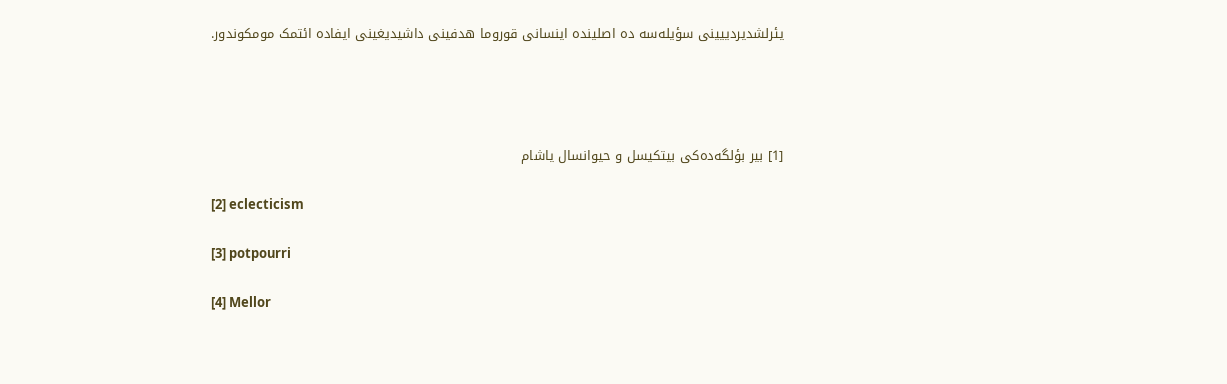یئرلشدیردییینی سؤیله‌سه ده اصلینده اینسانی قوروما هدفینی داشیدیغینی ایفاده ائتمک مومکوندور.




[1] بیر بؤلگه‌ده‌کی بیتکیسل و حیوانسال یاشام

[2] eclecticism

[3] potpourri

[4] Mellor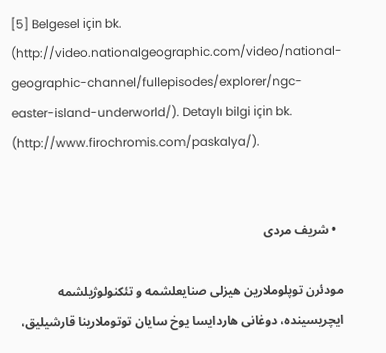[5] Belgesel için bk. (http://video.nationalgeographic.com/video/national-geographic-channel/fullepisodes/explorer/ngc-easter-island-underworld/). Detaylı bilgi için bk. (http://www.firochromis.com/paskalya/).


  • شریف مردی

مودئرن توپلوملارین هیزلی صنایعلشمه و تئکنولوژیلشمه ایچریسینده، دوغانی هاردایسا یوخ سایان توتوملارینا قارشیلیق،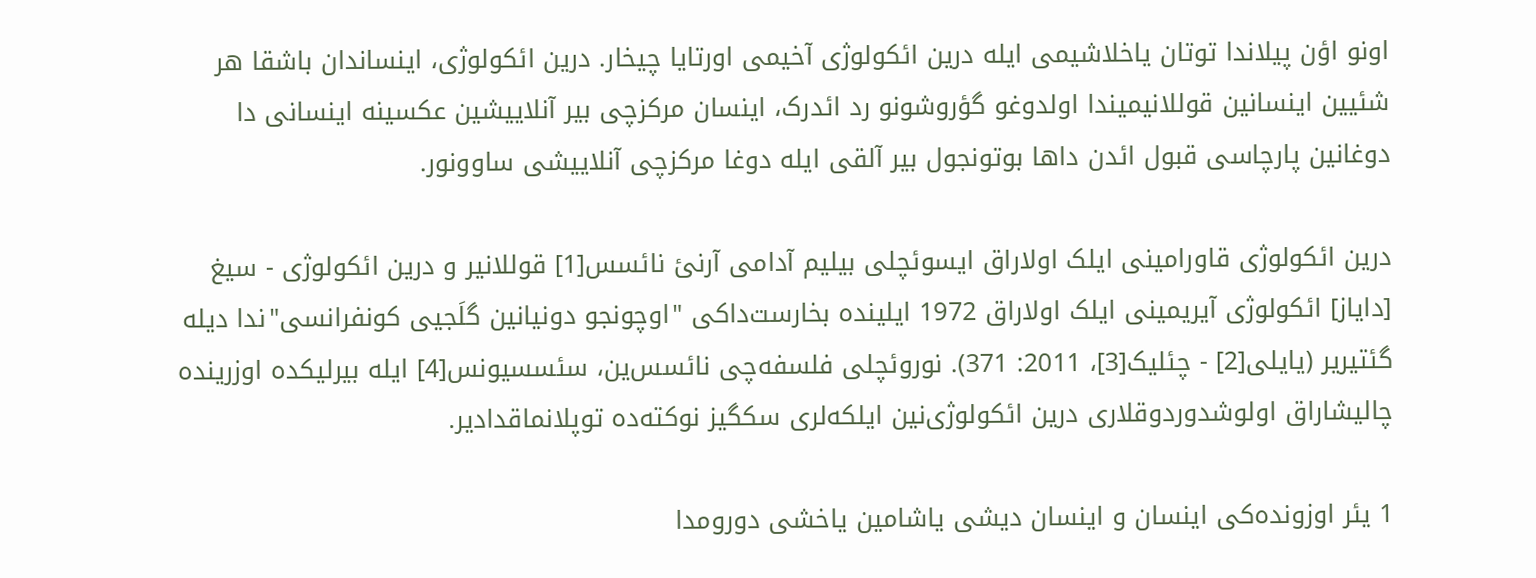اونو اؤن پیلاندا توتان یاخلاشیمی ایله درین ائکولوژی آخیمی اورتایا چیخار. درین ائکولوژی، اینساندان باشقا هر شئیین اینسانین قوللانیمیندا اولدوغو گؤروشونو رد ائدرک، اینسان مرکزچی بیر آنلاییشین عکسینه اینسانی دا دوغانین پارچاسی قبول ائدن داها بوتونجول بیر آلقی ایله دوغا مرکزچی آنلاییشی ساوونور.

درین ائکولوژی قاورامینی ایلک اولاراق ایسوئچلی بیلیم آدامی آرنئ نائسس[1] قوللانیر و درین ائکولوژی - سیغ [دایاز] ائکولوژی آیریمینی ایلک اولاراق 1972 ایلینده بخارست‌داکی "اوچونجو دونیانین گلَجیی کونفرانسی"ندا دیله گئتیریر (یایلی[2] - چئلیک[3]، 2011: 371). نوروئچلی فلسفه‌چی نائسس‌ین، سئسسیونس[4] ایله بیرلیکده اوزرینده چالیشاراق اولوشدوردوقلاری درین ائکولوژی‌نین ایلکه‌لری سکگیز نوکته‌ده توپلانماقدادیر.

1 یئر اوزونده‌کی اینسان و اینسان دیشی یاشامین یاخشی دورومدا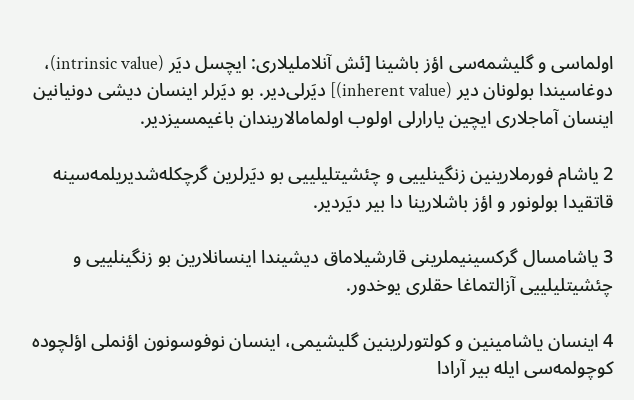اولماسی و گلیشمه‌سی اؤز باشینا [ئش آنلاملیلاری: ایچسل دیَر (intrinsic value)، دوغاسیندا بولونان دیر (inherent value)] دیَرلی‌دیر. بو دیَرلر اینسان دیشی دونیانین اینسان آماجلاری ایچین یارارلی اولوب اولمامالاریندان باغیمسیزدیر.

2 یاشام فورملارینین زنگینلییی و چئشیتلیلییی بو دیَرلرین گرچکله‌شدیریلمه‌سینه قاتقیدا بولونور و اؤز باشلارینا دا بیر دیَردیر.

3 یاشامسال گرکسینیملرینی قارشیلاماق دیشیندا اینسانلارین بو زنگینلییی و چئشیتلیلییی آزالتماغا حقلری یوخدور.

4 اینسان یاشامینین و کولتورلرینین گلیشیمی، اینسان نوفوسونون اؤنملی اؤلچوده کوچولمه‌سی ایله بیر آرادا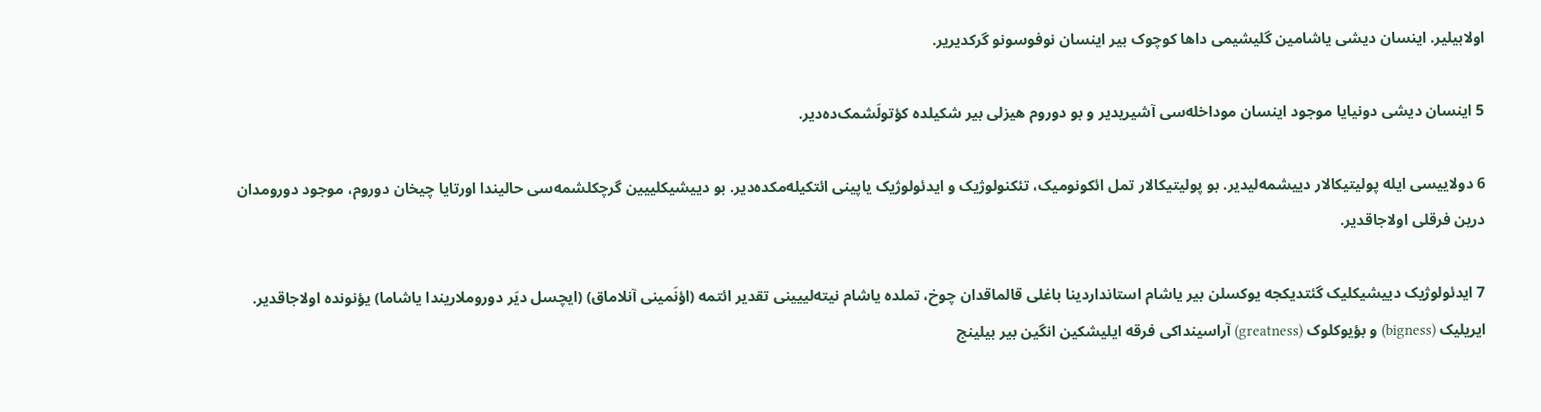اولابیلیر. اینسان دیشی یاشامین گلیشیمی داها کوچوک بیر اینسان نوفوسونو گرکدیریر.

5 اینسان دیشی دونیایا موجود اینسان موداخله‌سی آشیریدیر و بو دوروم هیزلی بیر شکیلده کؤتولَشمک‌ده‌دیر.

6 دولاییسی ایله پولیتیکالار دییشمه‌لیدیر. بو پولیتیکالار تمل ائکونومیک، تئکنولوژیک و ایدئولوژیک یاپینی ائتکیله‌مکده‌دیر. بو دییشیکلییین گرچکلشمه‌سی حالیندا اورتایا چیخان دوروم، موجود دورومدان درین فرقلی اولاجاقدیر.

7 ایدئولوژیک دییشیکلیک گئتدیکجه یوکسلن بیر یاشام استانداردینا باغلی قالماقدان چوخ، تملده یاشام نیته‌لییینی تقدیر ائتمه (اؤنَمینی آنلاماق) (ایچسل دیَر دوروملاریندا یاشاما) یؤنونده اولاجاقدیر. ایریلیک (bigness) و بؤیوکلوک (greatness) آراسینداکی فرقه ایلیشکین انگین بیر بیلینج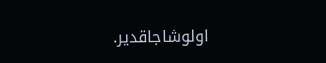اولوشاجاقدیر.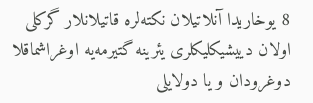8 یوخاریدا آنلاتیلان نکته‌لره قاتیلانلار گرکلی اولان دییشیکلیکلری یئرینه گتیرمه‌یه اوغراشماقلا دوغرودان و یا دولایلی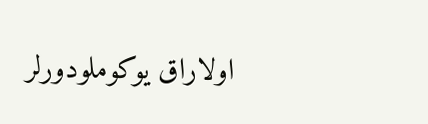اولاراق یوکوملودورلر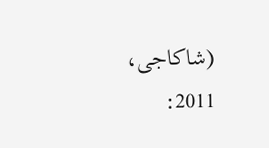(شاکاجی، 2011: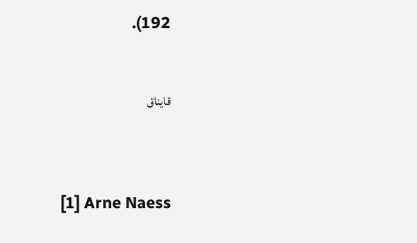192).


قایناق



[1] Arne Naess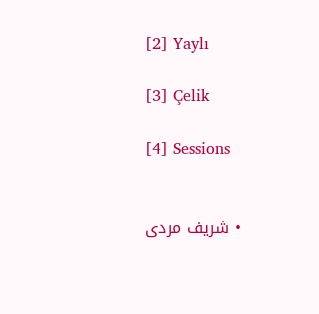[2] Yaylı

[3] Çelik

[4] Sessions


  • شریف مردی